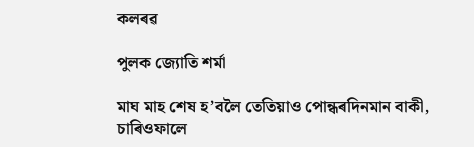কলৰৱ

পুলক জ্যোতি শৰ্মা

মাঘ মাহ শেষ হ’বলৈ তেতিয়াও পোন্ধৰদিনমান বাকী, চাৰিওফালে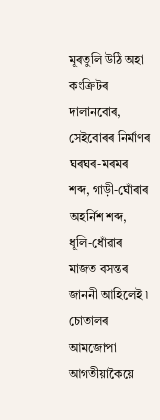মূৰতুলি উঠি অহা কংক্ৰিটৰ দালানবোৰ, সেইবোৰৰ নিৰ্মাণৰ ঘৰঘৰ-মৰমৰ শব্দ, গাড়ী-ঘোঁৰাৰ অহৰ্নিশ শব্দ, ধূলি-ধোঁৱাৰ মাজত বসন্তৰ জাননী আহিলেই ৷ চোতালৰ আমজোপা আগতীয়াকৈয়ে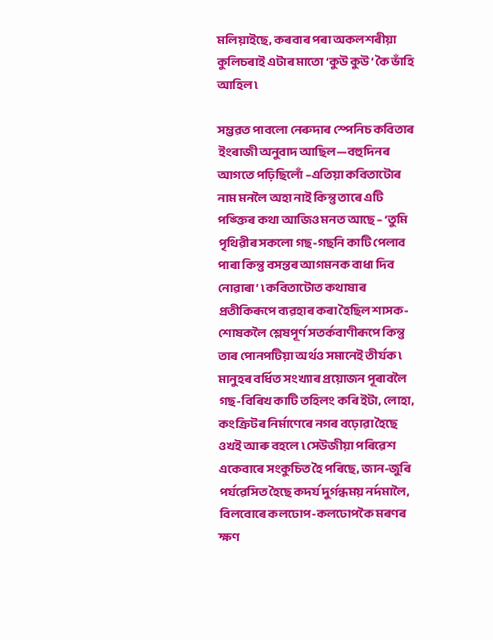মলিয়াইছে, কৰবাৰ পৰা অকলশৰীয়া কুলিচৰাই এটাৰ মাতো ‘কুউ কুউ’ কৈ ভাঁহি আহিল ৷

সম্ভৱত পাবলো নেৰুদাৰ স্পেনিচ কবিতাৰ ইংৰাজী অনুবাদ আছিল—বহুদিনৰ আগতে পঢ়িছিলোঁ –এতিয়া কবিতাটোৰ নাম মনলৈ অহা নাই কিন্তু তাৰে এটি পঙ্ক্তিৰ কথা আজিও মনত আছে – ‘তুমি পৃথিৱীৰ সকলো গছ-গছনি কাটি পেলাব পাৰা কিন্তু বসন্তৰ আগমনক বাধা দিব নোৱাৰা’ ৷ কবিতাটোত কথাষাৰ প্ৰতীকিৰূপে ব্যৱহাৰ কৰা হৈছিল শাসক-শোষকলৈ শ্লেষপূৰ্ণ সতৰ্কবাণীৰূপে কিন্তু তাৰ পোনপটিয়া অৰ্থও সমানেই তীৰ্যক ৷ মানুহৰ বৰ্ধিত সংখ্যাৰ প্ৰয়োজন পূৰাবলৈ গছ-বিৰিখ কাটি তহিলং কৰি ইটা, লোহা, কংক্ৰিটৰ নিৰ্মাণেৰে নগৰ বঢ়োৱা হৈছে ওখই আৰু বহলে ৷ সেউজীয়া পৰিৱেশ একেবাৰে সংকুচিত হৈ পৰিছে, জান-জুৰি পৰ্যৱেসিত হৈছে কদৰ্য দুৰ্গন্ধময় নৰ্দমালৈ, বিলবোৰে কলঢোপ-কলঢোপকৈ মৰণৰ ক্ষণ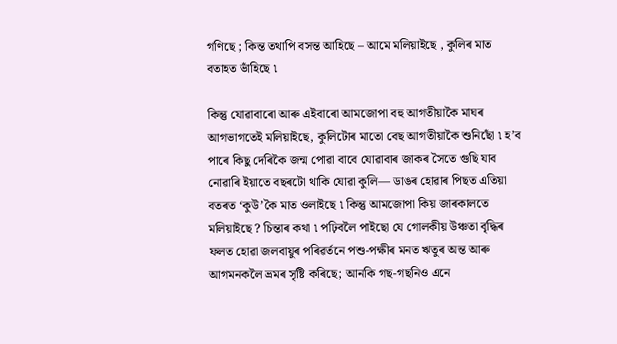গণিছে ; কিন্ত তথাপি বসন্ত আহিছে – আমে মলিয়াইছে , কুলিৰ মাত বতাহত ভাঁহিছে ৷

কিন্তু যোৱাবাৰো আৰু এইবাৰো আমজোপা বহু আগতীয়াকৈ মাঘৰ আগভাগতেই মলিয়াইছে, কুলিটোৰ মাতো বেছ আগতীয়াকৈ শুনিছোঁ ৷ হ’ব পাৰে কিছু দেৰিকৈ জন্ম পোৱা বাবে যোৱাবাৰ জাকৰ সৈতে গুছি যাব নোৱাৰি ইয়াতে বছৰটো থাকি যোৱা কুলি— ডাঙৰ হোৱাৰ পিছত এতিয়া বতৰত ‘কুউ’কৈ মাত ওলাইছে ৷ কিন্তু আমজোপা কিয় জাৰকালতে মলিয়াইছে ? চিন্তাৰ কথা ৷ পঢ়িবলৈ পাইছো যে গোলকীয় উঞ্চতা বৃদ্ধিৰ ফলত হোৱা জলবায়ুৰ পৰিৱৰ্তনে পশু-পক্ষীৰ মনত ঋতুৰ অন্ত আৰু আগমনকলৈ ভ্ৰমৰ সৃষ্টি কৰিছে; আনকি গছ-গছনিও এনে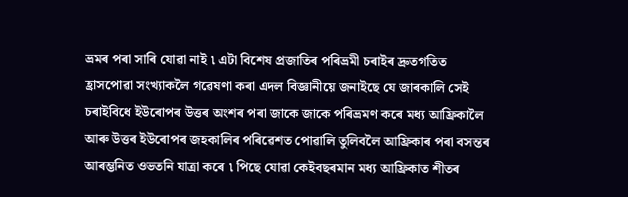ভ্ৰমৰ পৰা সাৰি যোৱা নাই ৷ এটা বিশেষ প্ৰজাতিৰ পৰিভ্ৰমী চৰাইৰ দ্ৰুতগতিত হ্ৰাসপোৱা সংখ্যাকলৈ গৱেষণা কৰা এদল বিজ্ঞানীয়ে জনাইছে যে জাৰকালি সেই চৰাইবিধে ইউৰোপৰ উত্তৰ অংশৰ পৰা জাকে জাকে পৰিভ্ৰমণ কৰে মধ্য আফ্ৰিকালৈ আৰু উত্তৰ ইউৰোপৰ জহকালিৰ পৰিৱেশত পোৱালি তুলিবলৈ আফ্ৰিকাৰ পৰা বসন্তৰ আৰম্ভনিত ওভতনি যাত্ৰা কৰে ৷ পিছে যোৱা কেইবছৰমান মধ্য আফ্ৰিকাত শীতৰ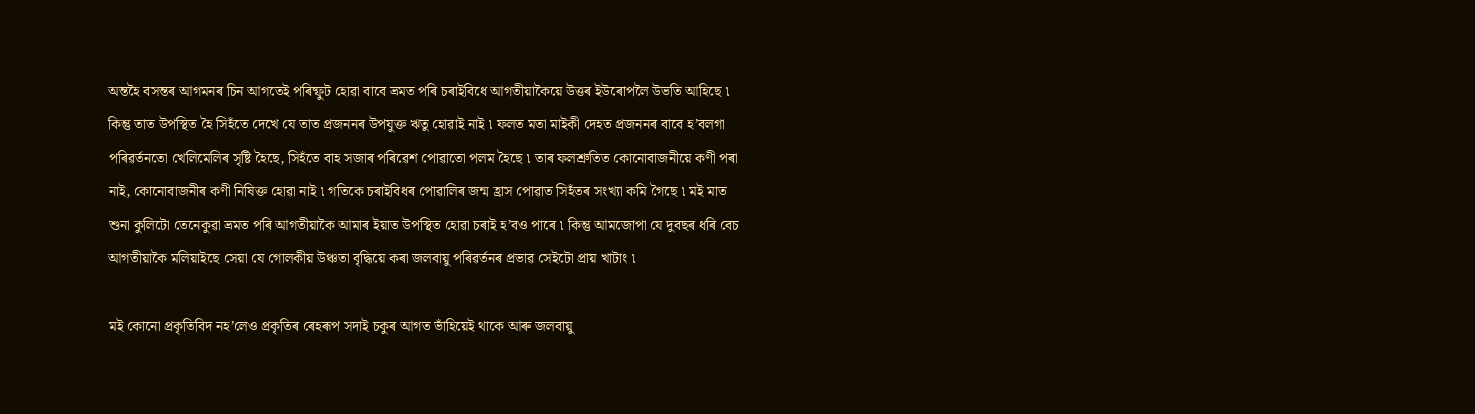অন্তহৈ বসন্তৰ আগমনৰ চিন আগতেই পৰিষ্ফুট হোৱা বাবে ভ্ৰমত পৰি চৰাইবিধে আগতীয়াকৈয়ে উত্তৰ ইউৰোপলৈ উভতি আহিছে ৷ কিন্তু তাত উপস্থিত হৈ সিহঁতে দেখে যে তাত প্ৰজননৰ উপযুক্ত ঋতু হোৱাই নাই ৷ ফলত মতা মাইকী দেহত প্ৰজননৰ বাবে হ’বলগা পৰিৱৰ্তনতো খেলিমেলিৰ সৃষ্টি হৈছে, সিহঁতে বাহ সজাৰ পৰিৱেশ পোৱাতো পলম হৈছে ৷ তাৰ ফলশ্ৰুতিত কোনোবাজনীয়ে কণী পৰা নাই, কোনোবাজনীৰ কণী নিষিক্ত হোৱা নাই ৷ গতিকে চৰাইবিধৰ পোৱালিৰ জন্ম হ্ৰাস পোৱাত সিহঁতৰ সংখ্যা কমি গৈছে ৷ মই মাত শুনা কুলিটো তেনেকুৱা ভ্ৰমত পৰি আগতীয়াকৈ আমাৰ ইয়াত উপস্থিত হোৱা চৰাই হ’বও পাৰে ৷ কিন্তু আমজোপা যে দুবছৰ ধৰি বেচ আগতীয়াকৈ মলিয়াইছে সেয়া যে গোলকীয় উঞ্চতা বৃদ্ধিয়ে কৰা জলবায়ু পৰিৱৰ্তনৰ প্ৰভাৱ সেইটো প্ৰায় খাটাং ৷

মই কোনো প্ৰকৃতিবিদ নহ’লেও প্ৰকৃতিৰ ৰেহৰূপ সদাই চকুৰ আগত ভাঁহিয়েই থাকে আৰু জলবায়ু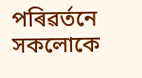পৰিৱৰ্তনে সকলোকে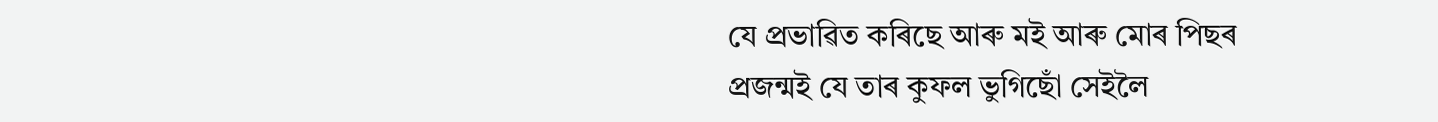যে প্ৰভাৱিত কৰিছে আৰু মই আৰু মোৰ পিছৰ প্ৰজন্মই যে তাৰ কুফল ভুগিছোঁ সেইলৈ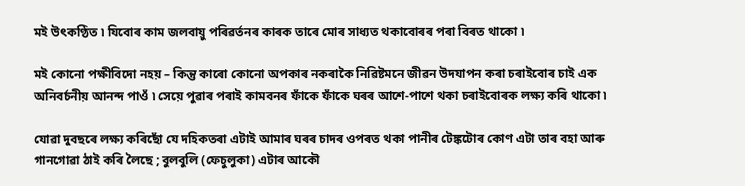মই উৎকণ্ঠিত ৷ যিবোৰ কাম জলবায়ু পৰিৱৰ্তনৰ কাৰক তাৰে মোৰ সাধ্যত থকাবোৰৰ পৰা বিৰত থাকো ৷

মই কোনো পক্ষীবিদো নহয় – কিন্তু কাৰো কোনো অপকাৰ নকৰাকৈ নিৱিষ্টমনে জীৱন উদযাপন কৰা চৰাইবোৰ চাই এক অনিবৰ্চনীয় আনন্দ পাওঁ ৷ সেয়ে পুৱাৰ পৰাই কামবনৰ ফাঁকে ফাঁকে ঘৰৰ আশে-পাশে থকা চৰাইবোৰক লক্ষ্য কৰি থাকো ৷

যোৱা দুবছৰে লক্ষ্য কৰিছোঁ যে দহিকতৰা এটাই আমাৰ ঘৰৰ চাদৰ ওপৰত থকা পানীৰ টেঙ্কটোৰ কোণ এটা তাৰ বহা আৰু গানগোৱা ঠাই কৰি লৈছে ; বুলবুলি (ফেচুলুকা) এটাৰ আকৌ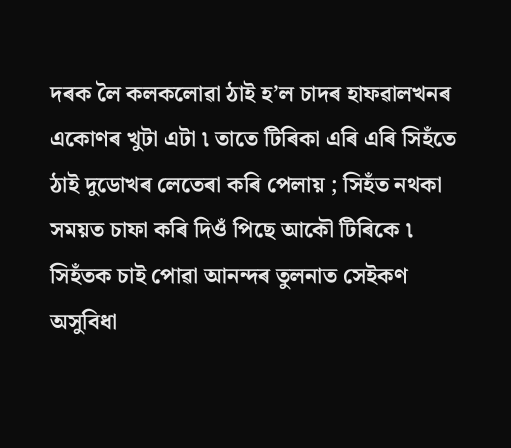দৰক লৈ কলকলোৱা ঠাই হ’ল চাদৰ হাফৱালখনৰ একোণৰ খুটা এটা ৷ তাতে টিৰিকা এৰি এৰি সিহঁতে ঠাই দুডোখৰ লেতেৰা কৰি পেলায় ; সিহঁত নথকা সময়ত চাফা কৰি দিওঁ পিছে আকৌ টিৰিকে ৷ সিহঁতক চাই পোৱা আনন্দৰ তুলনাত সেইকণ অসুবিধা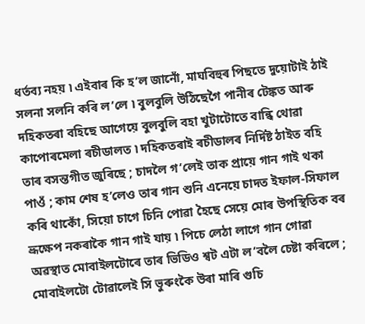ধৰ্তব্য নহয় ৷ এইবাৰ কি হ’ল জানোঁ, মাঘবিহুৰ পিছতে দুয়োটাই ঠাই সলনা সলনি কৰি ল’লে ৷ বুলবুলি উঠিছেগৈ পানীৰ টেঙ্কত আৰু দহিকতৰা বহিছে আগেয়ে বুলবুলি বহা খুটাটোতে বান্ধি থোৱা কাপোৰমেলা ৰচীডালত ৷ দহিকতৰাই ৰচীডালৰ নিৰ্দিষ্ট ঠাইত বহি তাৰ বসন্তগীত জুৰিছে ; চাদলৈ গ’লেই তাক প্ৰায়ে গান গাই থকা পাওঁ ; কাম শেষ হ’লেও তাৰ গান শুনি এনেয়ে চাদত ইফাল-সিফাল কৰি থাকোঁ, সিয়ো চাগে চিনি পোৱা হৈছে সেয়ে মোৰ উপস্থিতিক বৰ ভ্ৰূক্ষেপ নকৰাকৈ গান গাই যায় ৷ পিচে লেঠা লাগে গান গোৱা অৱস্থাত মোবাইলটোৰে তাৰ ভিডিও শ্বট এটা ল’বলৈ চেষ্টা কৰিলে ; মোবাইলটো টোৱালেই সি ভুৰুংকৈ উৰা মাৰি গুচি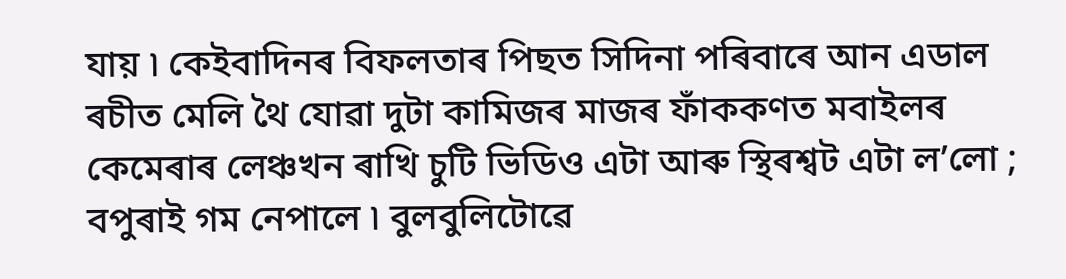যায় ৷ কেইবাদিনৰ বিফলতাৰ পিছত সিদিনা পৰিবাৰে আন এডাল ৰচীত মেলি থৈ যোৱা দুটা কামিজৰ মাজৰ ফাঁককণত মবাইলৰ কেমেৰাৰ লেঞ্চখন ৰাখি চুটি ভিডিও এটা আৰু স্থিৰশ্বট এটা ল’লো ; বপুৰাই গম নেপালে ৷ বুলবুলিটোৱে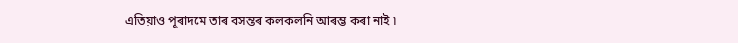এতিয়াও পূৰাদমে তাৰ বসন্তৰ কলকলনি আৰম্ভ কৰা নাই ৷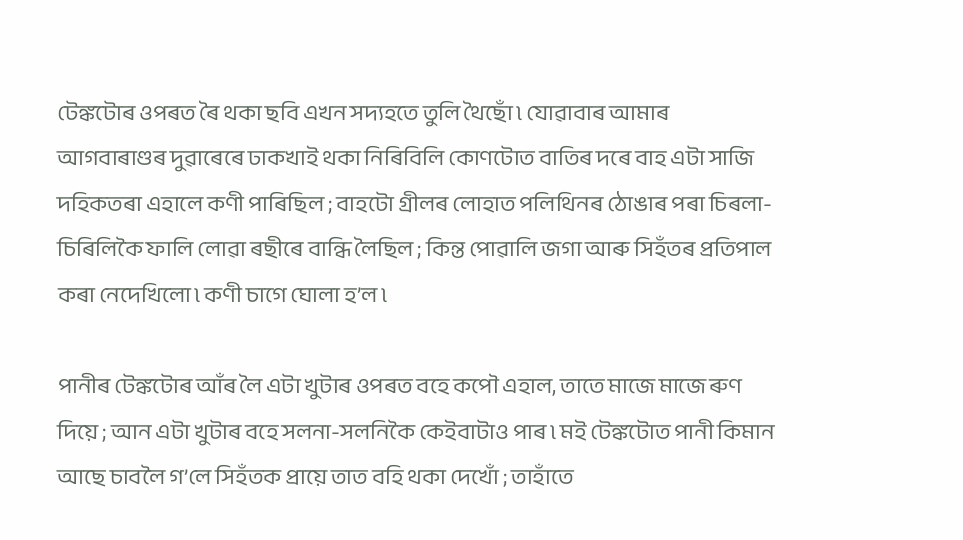টেঙ্কটোৰ ওপৰত ৰৈ থকা ছবি এখন সদ্যহতে তুলি থৈছোঁ ৷ যোৱাবাৰ আমাৰ আগবাৰাণ্ডৰ দুৱাৰেৰে ঢাকখাই থকা নিৰিবিলি কোণটোত বাতিৰ দৰে বাহ এটা সাজি দহিকতৰা এহালে কণী পাৰিছিল ; বাহটো গ্ৰীলৰ লোহাত পলিথিনৰ ঠোঙাৰ পৰা চিৰলা-চিৰিলিকৈ ফালি লোৱা ৰছীৰে বান্ধি লৈছিল ; কিন্ত পোৱালি জগা আৰু সিহঁতৰ প্ৰতিপাল কৰা নেদেখিলো ৷ কণী চাগে ঘোলা হ’ল ৷

পানীৰ টেঙ্কটোৰ আঁৰ লৈ এটা খুটাৰ ওপৰত বহে কপৌ এহাল, তাতে মাজে মাজে ৰুণ দিয়ে ; আন এটা খুটাৰ বহে সলনা-সলনিকৈ কেইবাটাও পাৰ ৷ মই টেঙ্কটোত পানী কিমান আছে চাবলৈ গ’লে সিহঁতক প্ৰায়ে তাত বহি থকা দেখোঁ ; তাহাঁতে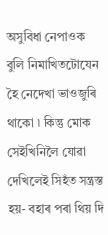অসুবিধা নেপাওক বুলি নিমাখিতটোযেন হৈ নেদেখা ভাওজুৰি থাকো ৷ কিন্তু মোক সেইখিনিলৈ যোৱা দেখিলেই সিহঁত সন্ত্ৰস্ত হয়- বহাৰ পৰা থিয় দি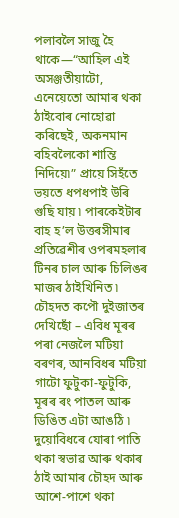পলাবলৈ সাজু হৈ থাকে—“আহিল এই অসঞ্জতীয়াটো, এনেয়েতো আমাৰ থকা ঠাইবোৰ নোহোৱা কৰিছেই, অকনমান বহিবলৈকো শান্তি নিদিয়ে৷” প্ৰায়ে সিহঁতে ভয়তে ধপধপাই উৰি গুছি যায় ৷ পাৰকেইটাৰ বাহ হ’ল উত্তৰসীমাৰ প্ৰতিৱেশীৰ ওপৰমহলাৰ টিনৰ চাল আৰু চিলিঙৰ মাজৰ ঠাইখিনিত ৷ চৌহদত কপৌ দুইজাতৰ দেখিছোঁ – এবিধ মূৰৰ পৰা নেজলৈ মটিয়া বৰণৰ, আনবিধৰ মটিয়া গাটো ফুটুকা-ফুটুকি, মূৰৰ ৰং পাতল আৰু ডিঙিত এটা আঙঠি ৷ দুয়োবিধৰে যোৰা পাতি থকা স্বভাৱ আৰু থকাৰ ঠাই আমাৰ চৌহদ আৰু আশে-পাশে থকা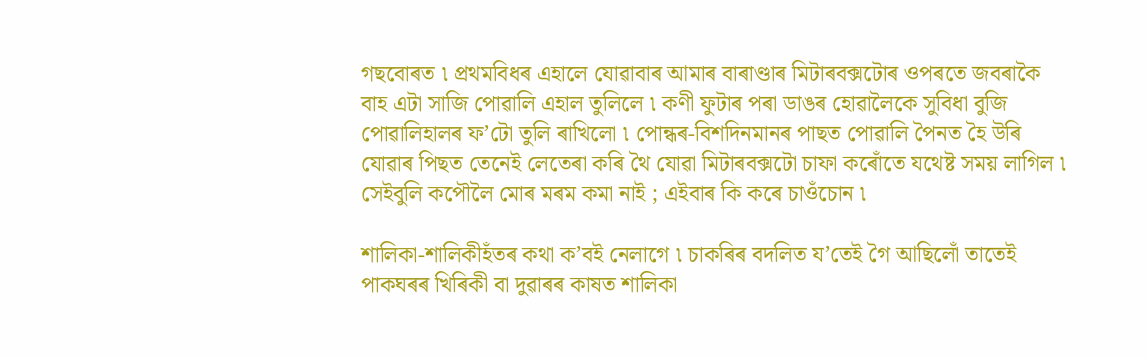গছবোৰত ৷ প্ৰথমবিধৰ এহালে যোৱাবাৰ আমাৰ বাৰাণ্ডাৰ মিটাৰবক্সটোৰ ওপৰতে জবৰাকৈ বাহ এটা সাজি পোৱালি এহাল তুলিলে ৷ কণী ফুটাৰ পৰা ডাঙৰ হোৱালৈকে সুবিধা বুজি পোৱালিহালৰ ফ’টো তুলি ৰাখিলো ৷ পোন্ধৰ-বিশদিনমানৰ পাছত পোৱালি পৈনত হৈ উৰি যোৱাৰ পিছত তেনেই লেতেৰা কৰি থৈ যোৱা মিটাৰবক্সটো চাফা কৰোঁতে যথেষ্ট সময় লাগিল ৷ সেইবুলি কপৌলৈ মোৰ মৰম কমা নাই ; এইবাৰ কি কৰে চাওঁচোন ৷

শালিকা-শালিকীহঁতৰ কথা ক’বই নেলাগে ৷ চাকৰিৰ বদলিত য’তেই গৈ আছিলোঁ তাতেই পাকঘৰৰ খিৰিকী বা দুৱাৰৰ কাষত শালিকা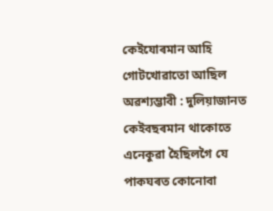কেইযোৰমান আহি গোটখোৱাতো আছিল অৱশ্যম্ভাবী : দুলিয়াজানত কেইবছৰমান থাকোতে এনেকুৱা হৈছিলগৈ যে পাকঘৰত কোনোবা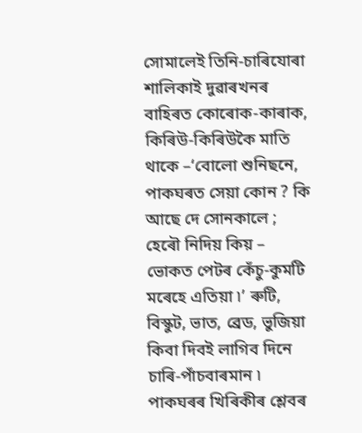সোমালেই তিনি-চাৰিযোৰা শালিকাই দুৱাৰখনৰ বাহিৰত কোৰোক-কাৰাক, কিৰিউ-কিৰিউকৈ মাতি থাকে –‘বোলো শুনিছনে, পাকঘৰত সেয়া কোন ? কি আছে দে সোনকালে ; হেৰৌ নিদিয় কিয় – ভোকত পেটৰ কেঁচু-কুমটি মৰেহে এতিয়া ৷’ ৰুটি, বিস্কুট, ভাত, ব্ৰেড, ভুজিয়া কিবা দিবই লাগিব দিনে চাৰি-পাঁচবাৰমান ৷ পাকঘৰৰ খিৰিকীৰ শ্লেবৰ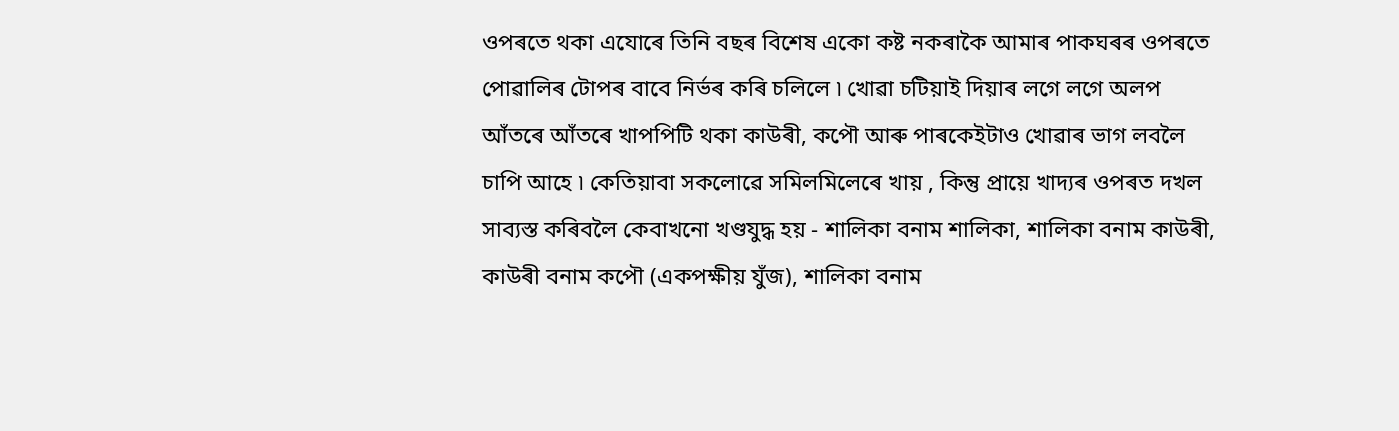ওপৰতে থকা এযোৰে তিনি বছৰ বিশেষ একো কষ্ট নকৰাকৈ আমাৰ পাকঘৰৰ ওপৰতে পোৱালিৰ টোপৰ বাবে নিৰ্ভৰ কৰি চলিলে ৷ খোৱা চটিয়াই দিয়াৰ লগে লগে অলপ আঁতৰে আঁতৰে খাপপিটি থকা কাউৰী, কপৌ আৰু পাৰকেইটাও খোৱাৰ ভাগ লবলৈ চাপি আহে ৷ কেতিয়াবা সকলোৱে সমিলমিলেৰে খায় , কিন্তু প্ৰায়ে খাদ্যৰ ওপৰত দখল সাব্যস্ত কৰিবলৈ কেবাখনো খণ্ডযুদ্ধ হয় - শালিকা বনাম শালিকা, শালিকা বনাম কাউৰী, কাউৰী বনাম কপৌ (একপক্ষীয় যুঁজ), শালিকা বনাম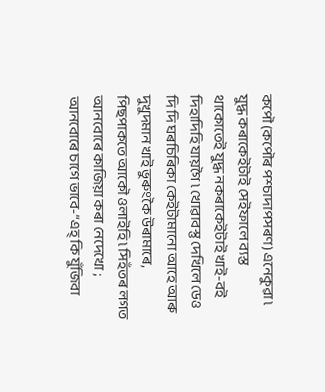কপৌ (কপৌৰ পশ্চাদাপসৰণ) এনেকুৱা ৷ যুদ্ধ কৰাকেইটাই সেইফালে ব্যস্ত থাকোতেই যুদ্ধ নকৰাকেইটাই খাই-বই দিহাদিহি যায়গৈ ৷ খোৱাবস্তু দেখিলে ডেও দি দি ঘৰচিৰিকা কেইটামানো আহে আৰু দুখুদমান খাই ভুৰুংকৈ উৰামাৰে, পিছপাকতে আকৌ ওলাইহি ৷ সিহঁতৰ লগত আনবোৰে কাজিয়া কৰা নেদেখো ; আনবোৰে চাগে ভাবে-“এহ্ কি যুঁজিবা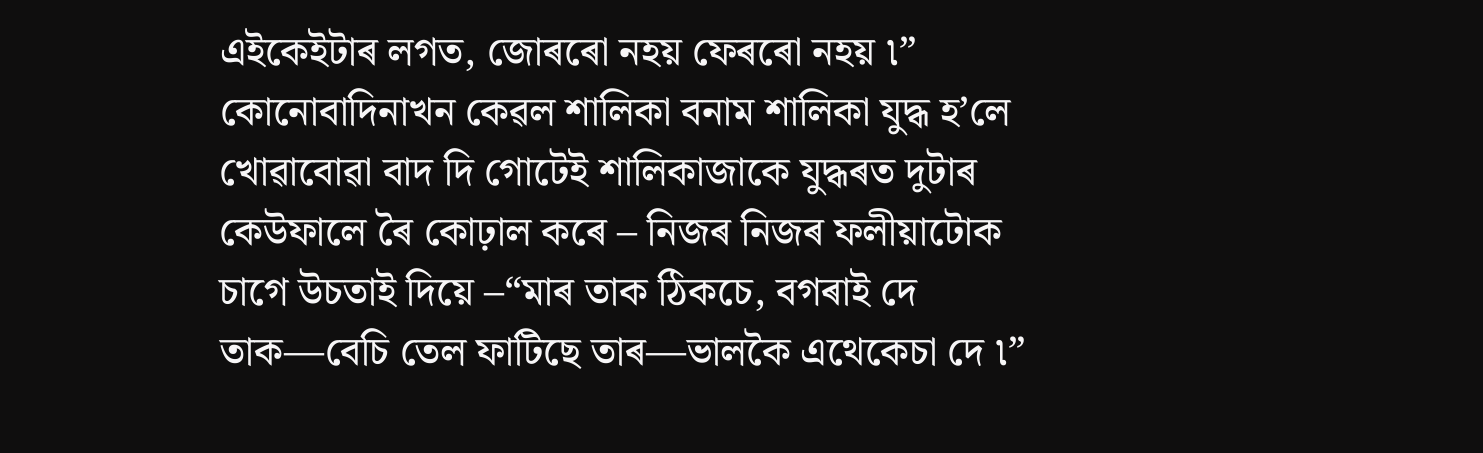এইকেইটাৰ লগত, জোৰৰো নহয় ফেৰৰো নহয় ৷” কোনোবাদিনাখন কেৱল শালিকা বনাম শালিকা যুদ্ধ হ’লে খোৱাবোৱা বাদ দি গোটেই শালিকাজাকে যুদ্ধৰত দুটাৰ কেউফালে ৰৈ কোঢ়াল কৰে – নিজৰ নিজৰ ফলীয়াটোক চাগে উচতাই দিয়ে –“মাৰ তাক ঠিকচে, বগৰাই দে তাক—বেচি তেল ফাটিছে তাৰ—ভালকৈ এথেকেচা দে ৷”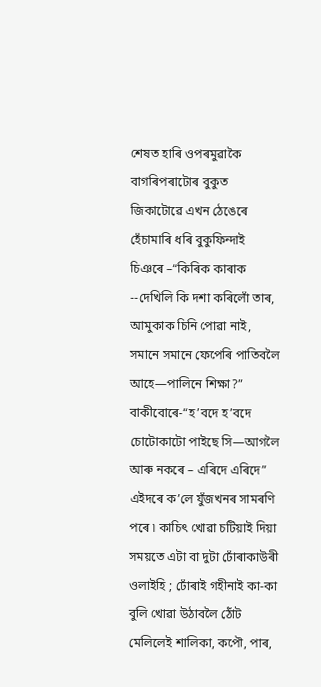শেষত হাৰি ওপৰমুৱাকৈ বাগৰিপৰাটোৰ বুকুত জিকাটোৱে এখন ঠেঙেৰে হেঁচামাৰি ধৰি বুকুফিন্দাই চিঞৰে –“কিৰিক কাৰাক --দেখিলি কি দশা কৰিলোঁ তাৰ, আমুকাক চিনি পোৱা নাই, সমানে সমানে ফেপেৰি পাতিবলৈ আহে—পালিনে শিক্ষা?” বাকীবোৰে-“হ’বদে হ’বদে চোটোকাটো পাইছে সি—আগলৈ আৰু নকৰে – এৰিদে এৰিদে” এইদৰে ক’লে যুঁজখনৰ সামৰণি পৰে ৷ কাচিৎ খোৱা চটিয়াই দিয়া সময়তে এটা বা দুটা ঢোঁৰাকাউৰী ওলাইহি ; ঢোঁৰাই গহীনাই কা-কা বুলি খোৱা উঠাবলৈ ঠোঁট মেলিলেই শালিকা, কপৌ, পাৰ,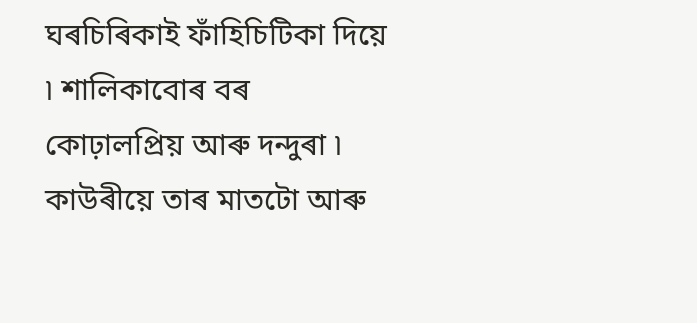ঘৰচিৰিকাই ফাঁহিচিটিকা দিয়ে ৷ শালিকাবোৰ বৰ কোঢ়ালপ্ৰিয় আৰু দন্দুৰা ৷ কাউৰীয়ে তাৰ মাতটো আৰু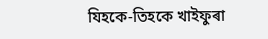যিহকে-তিহকে খাইফুৰা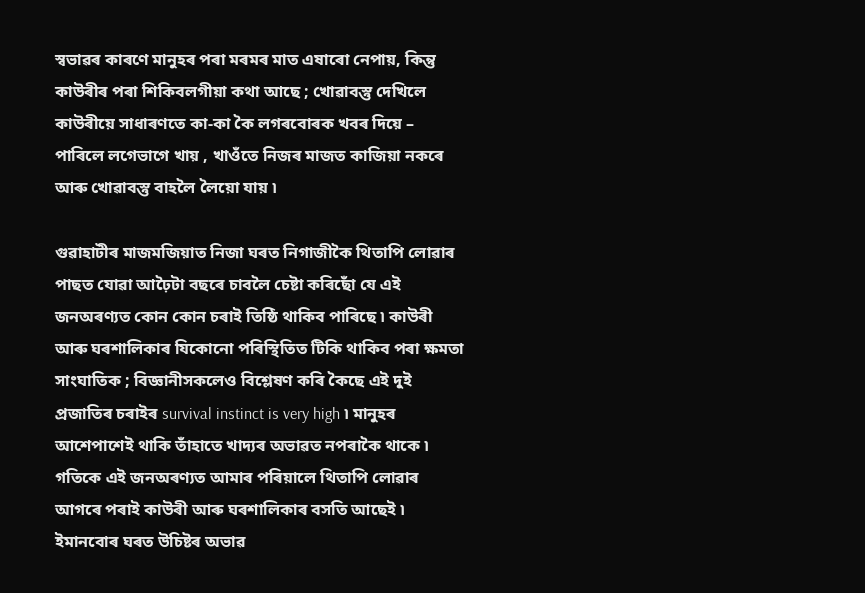স্বভাৱৰ কাৰণে মানুহৰ পৰা মৰমৰ মাত এষাৰো নেপায়, কিন্তু কাউৰীৰ পৰা শিকিবলগীয়া কথা আছে ; খোৱাবস্তু দেখিলে কাউৰীয়ে সাধাৰণতে কা-কা কৈ লগৰবোৰক খবৰ দিয়ে – পাৰিলে লগেভাগে খায় , খাওঁতে নিজৰ মাজত কাজিয়া নকৰে আৰু খোৱাবস্তু বাহলৈ লৈয়ো যায় ৷

গুৱাহাটীৰ মাজমজিয়াত নিজা ঘৰত নিগাজীকৈ থিতাপি লোৱাৰ পাছত যোৱা আঢ়ৈটা বছৰে চাবলৈ চেষ্টা কৰিছোঁ যে এই জনঅৰণ্যত কোন কোন চৰাই তিষ্ঠি থাকিব পাৰিছে ৷ কাউৰী আৰু ঘৰশালিকাৰ যিকোনো পৰিস্থিতিত টিকি থাকিব পৰা ক্ষমতা সাংঘাতিক ; বিজ্ঞানীসকলেও বিশ্লেষণ কৰি কৈছে এই দুই প্ৰজাতিৰ চৰাইৰ survival instinct is very high ৷ মানুহৰ আশেপাশেই থাকি তাঁহাতে খাদ্যৰ অভাৱত নপৰাকৈ থাকে ৷ গতিকে এই জনঅৰণ্যত আমাৰ পৰিয়ালে থিতাপি লোৱাৰ আগৰে পৰাই কাউৰী আৰু ঘৰশালিকাৰ বসতি আছেই ৷ ইমানবোৰ ঘৰত উচিষ্টৰ অভাৱ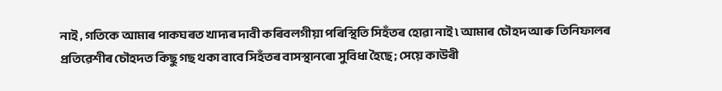নাই , গতিকে আমাৰ পাকঘৰত খাদ্যৰ দাবী কৰিবলগীয়া পৰিস্থিতি সিহঁতৰ হোৱা নাই ৷ আমাৰ চৌহদ আৰু তিনিফালৰ প্ৰতিৱেশীৰ চৌহদত কিছু গছ থকা বাবে সিহঁতৰ বাসস্থানৰো সুবিধা হৈছে ; সেয়ে কাউৰী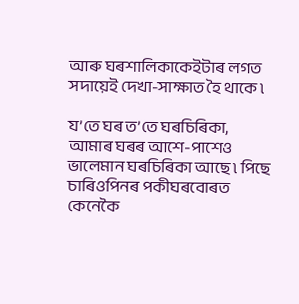আৰু ঘৰশালিকাকেইটাৰ লগত সদায়েই দেখা-সাক্ষাত হৈ থাকে ৷

য’তে ঘৰ ত’তে ঘৰচিৰিকা, আমাৰ ঘৰৰ আশে-পাশেও ভালেমান ঘৰচিৰিকা আছে ৷ পিছে চাৰিওপিনৰ পকীঘৰবোৰত কেনেকৈ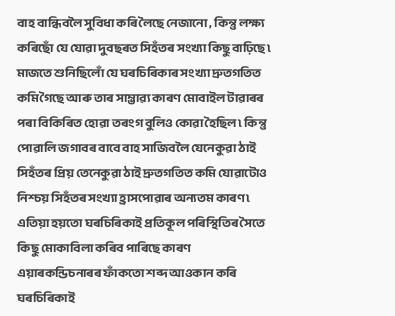বাহ বান্ধিবলৈ সুবিধা কৰি লৈছে নেজানো , কিন্তু লক্ষ্য কৰিছোঁ যে যোৱা দুবছৰত সিহঁতৰ সংখ্যা কিছু বাঢ়িছে ৷ মাজতে শুনিছিলোঁ যে ঘৰচিৰিকাৰ সংখ্যা দ্ৰুতগতিত কমি গৈছে আৰু তাৰ সাম্ভাৱ্য কাৰণ মোবাইল টাৱাৰৰ পৰা বিকিৰিত হোৱা তৰংগ বুলিও কোৱা হৈছিল ৷ কিন্তু পোৱালি জগাবৰ বাবে বাহ সাজিবলৈ যেনেকুৱা ঠাই সিহঁতৰ প্ৰিয় তেনেকুৱা ঠাই দ্ৰুতগতিত কমি যোৱাটোও নিশ্চয় সিহঁতৰ সংখ্যা হ্ৰাসপোৱাৰ অন্যতম কাৰণ ৷ এতিয়া হয়তো ঘৰচিৰিকাই প্ৰতিকূল পৰিস্থিতিৰ সৈতে কিছু মোকাবিলা কৰিব পাৰিছে কাৰণ এয়াৰকন্ডিচনাৰৰ ফাঁকতো শব্দ আওকান কৰি ঘৰচিৰিকাই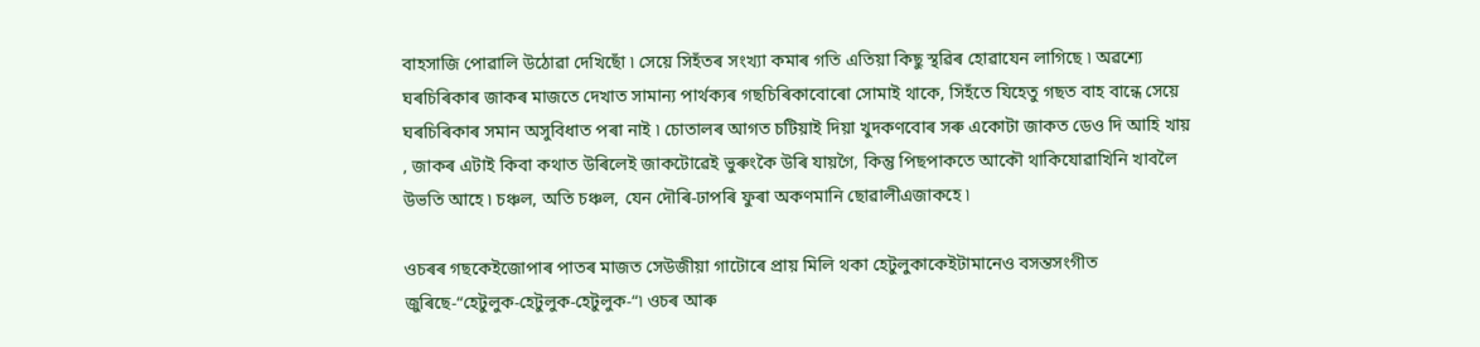বাহসাজি পোৱালি উঠোৱা দেখিছোঁ ৷ সেয়ে সিহঁতৰ সংখ্যা কমাৰ গতি এতিয়া কিছু স্থৱিৰ হোৱাযেন লাগিছে ৷ অৱশ্যে ঘৰচিৰিকাৰ জাকৰ মাজতে দেখাত সামান্য পাৰ্থক্যৰ গছচিৰিকাবোৰো সোমাই থাকে, সিহঁতে যিহেতু গছত বাহ বান্ধে সেয়ে ঘৰচিৰিকাৰ সমান অসুবিধাত পৰা নাই ৷ চোতালৰ আগত চটিয়াই দিয়া খুদকণবোৰ সৰু একোটা জাকত ডেও দি আহি খায় , জাকৰ এটাই কিবা কথাত উৰিলেই জাকটোৱেই ভুৰুংকৈ উৰি যায়গৈ, কিন্তু পিছপাকতে আকৌ থাকিযোৱাখিনি খাবলৈ উভতি আহে ৷ চঞ্চল, অতি চঞ্চল, যেন দৌৰি-ঢাপৰি ফুৰা অকণমানি ছোৱালীএজাকহে ৷

ওচৰৰ গছকেইজোপাৰ পাতৰ মাজত সেউজীয়া গাটোৰে প্ৰায় মিলি থকা হেটুলুকাকেইটামানেও বসন্তসংগীত জুৰিছে-“হেটুলুক-হেটুলুক-হেটুলুক-“৷ ওচৰ আৰু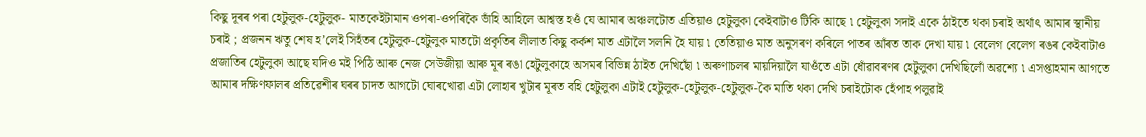কিছু দূৰৰ পৰা হেটুলুক-হেটুলুক- মাতকেইটামান ওপৰা-ওপৰিকৈ ভাঁহি আহিলে আশ্বস্ত হওঁ যে আমাৰ অঞ্চলটোত এতিয়াও হেটুলুকা কেইবাটাও টিকি আছে ৷ হেটুলুকা সদাই একে ঠাইতে থকা চৰাই অৰ্থাৎ আমাৰ স্থানীয় চৰাই ; প্ৰজনন ঋতু শেষ হ’লেই সিহঁতৰ হেটুলুক-হেটুলুক মাতটো প্ৰকৃতিৰ লীলাত কিছু কৰ্কশ মাত এটালৈ সলনি হৈ যায় ৷ তেতিয়াও মাত অনুসৰণ কৰিলে পাতৰ আঁৰত তাক দেখা যায় ৷ বেলেগ বেলেগ ৰঙৰ কেইবাটাও প্ৰজাতিৰ হেটুলুকা আছে যদিও মই পিঠি আৰু নেজ সেউজীয়া আৰু মূৰ ৰঙা হেটুলুকাহে অসমৰ বিভিন্ন ঠাইত দেখিছোঁ ৷ অৰুণাচলৰ মায়দিয়ালৈ যাওঁতে এটা ধোঁৱাবৰণৰ হেটুলুকা দেখিছিলোঁ অৱশ্যে ৷ এসপ্তাহমান আগতে আমাৰ দক্ষিণফালৰ প্ৰতিৱেশীৰ ঘৰৰ চাদত আগটো ঘোৰখোৱা এটা লোহাৰ খুটাৰ মূৰত বহি হেটুলুকা এটাই হেটুলুক-হেটুলুক-হেটুলুক-কৈ মাতি থকা দেখি চৰাইটোক হেঁপাহ পলুৱাই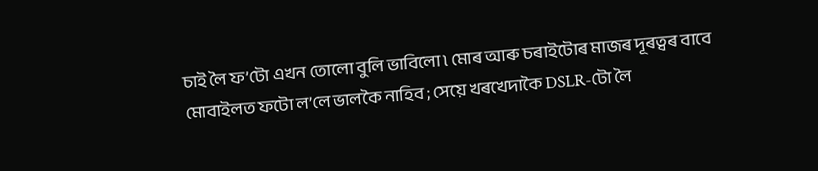চাই লৈ ফ’টো এখন তোলো বুলি ভাবিলো ৷ মোৰ আৰু চৰাইটোৰ মাজৰ দূৰত্বৰ বাবে মোবাইলত ফটো ল’লে ভালকৈ নাহিব ; সেয়ে খৰখেদাকৈ DSLR-টো লৈ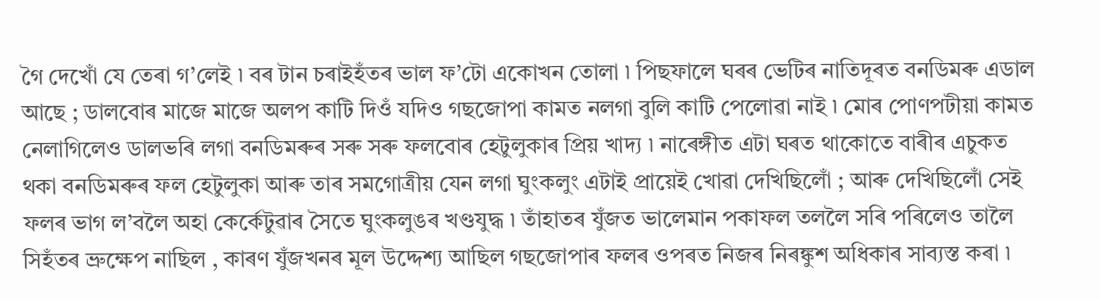গৈ দেখোঁ যে তেৰা গ’লেই ৷ বৰ টান চৰাইহঁতৰ ভাল ফ’টো একোখন তোলা ৷ পিছফালে ঘৰৰ ভেটিৰ নাতিদূৰত বনডিমৰু এডাল আছে ; ডালবোৰ মাজে মাজে অলপ কাটি দিওঁ যদিও গছজোপা কামত নলগা বুলি কাটি পেলোৱা নাই ৷ মোৰ পোণপটীয়া কামত নেলাগিলেও ডালভৰি লগা বনডিমৰুৰ সৰু সৰু ফলবোৰ হেটুলুকাৰ প্ৰিয় খাদ্য ৷ নাৰেঙ্গীত এটা ঘৰত থাকোতে বাৰীৰ এচুকত থকা বনডিমৰুৰ ফল হেটুলুকা আৰু তাৰ সমগোত্ৰীয় যেন লগা ঘুংকলুং এটাই প্ৰায়েই খোৱা দেখিছিলোঁ ; আৰু দেখিছিলোঁ সেই ফলৰ ভাগ ল’বলৈ অহা কেৰ্কেটুৱাৰ সৈতে ঘুংকলুঙৰ খণ্ডযুদ্ধ ৷ তাঁহাতৰ যুঁজত ভালেমান পকাফল তললৈ সৰি পৰিলেও তালৈ সিহঁতৰ ভ্ৰুক্ষেপ নাছিল , কাৰণ যুঁজখনৰ মূল উদ্দেশ্য আছিল গছজোপাৰ ফলৰ ওপৰত নিজৰ নিৰঙ্কুশ অধিকাৰ সাব্যস্ত কৰা ৷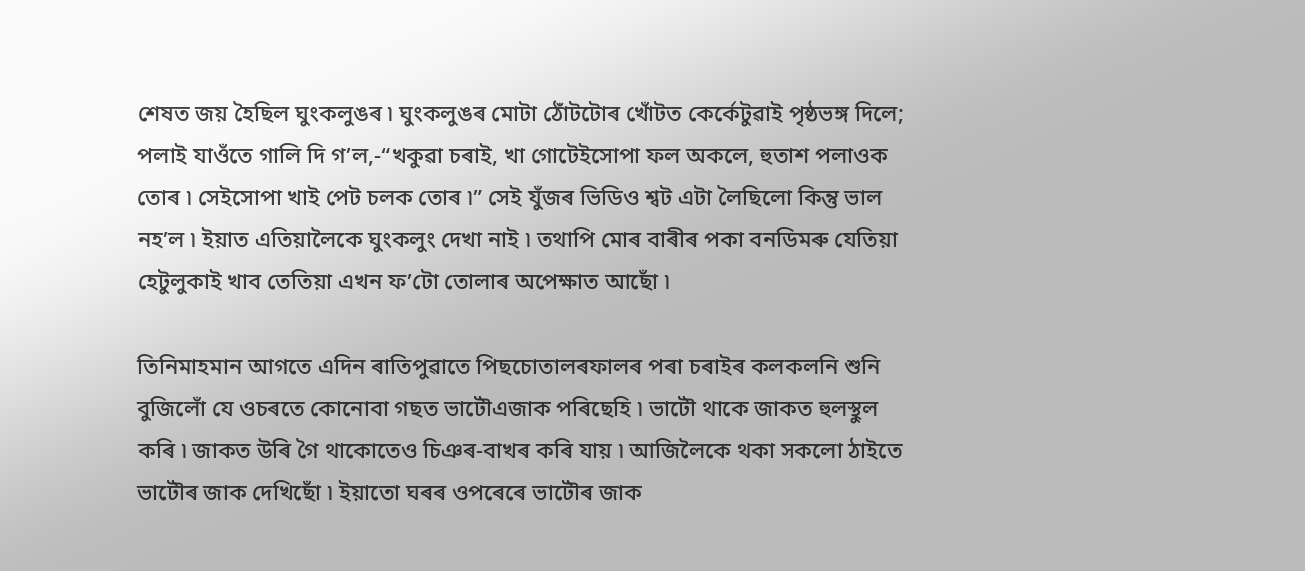শেষত জয় হৈছিল ঘুংকলুঙৰ ৷ ঘুংকলুঙৰ মোটা ঠোঁটটোৰ খোঁটত কেৰ্কেটুৱাই পৃষ্ঠভঙ্গ দিলে; পলাই যাওঁতে গালি দি গ’ল,-“খকুৱা চৰাই, খা গোটেইসোপা ফল অকলে, হুতাশ পলাওক তোৰ ৷ সেইসোপা খাই পেট চলক তোৰ ৷” সেই যুঁজৰ ভিডিও শ্বট এটা লৈছিলো কিন্তু ভাল নহ’ল ৷ ইয়াত এতিয়ালৈকে ঘুংকলুং দেখা নাই ৷ তথাপি মোৰ বাৰীৰ পকা বনডিমৰু যেতিয়া হেটুলুকাই খাব তেতিয়া এখন ফ’টো তোলাৰ অপেক্ষাত আছোঁ ৷

তিনিমাহমান আগতে এদিন ৰাতিপুৱাতে পিছচোতালৰফালৰ পৰা চৰাইৰ কলকলনি শুনি বুজিলোঁ যে ওচৰতে কোনোবা গছত ভাটৌএজাক পৰিছেহি ৷ ভাটৌ থাকে জাকত হুলস্থুল কৰি ৷ জাকত উৰি গৈ থাকোতেও চিঞৰ-বাখৰ কৰি যায় ৷ আজিলৈকে থকা সকলো ঠাইতে ভাটৌৰ জাক দেখিছোঁ ৷ ইয়াতো ঘৰৰ ওপৰেৰে ভাটৌৰ জাক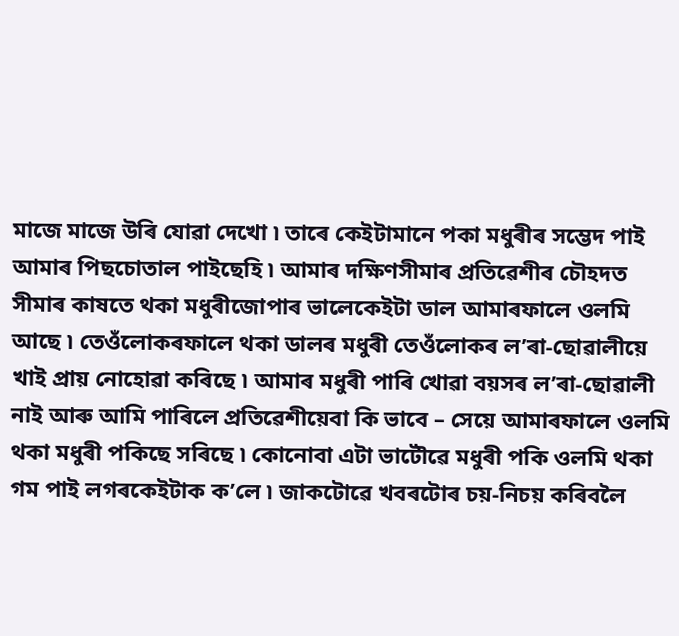মাজে মাজে উৰি যোৱা দেখো ৷ তাৰে কেইটামানে পকা মধুৰীৰ সম্ভেদ পাই আমাৰ পিছচোতাল পাইছেহি ৷ আমাৰ দক্ষিণসীমাৰ প্ৰতিৱেশীৰ চৌহদত সীমাৰ কাষতে থকা মধুৰীজোপাৰ ভালেকেইটা ডাল আমাৰফালে ওলমি আছে ৷ তেওঁলোকৰফালে থকা ডালৰ মধুৰী তেওঁলোকৰ ল’ৰা-ছোৱালীয়ে খাই প্ৰায় নোহোৱা কৰিছে ৷ আমাৰ মধুৰী পাৰি খোৱা বয়সৰ ল’ৰা-ছোৱালী নাই আৰু আমি পাৰিলে প্ৰতিৱেশীয়েবা কি ভাবে – সেয়ে আমাৰফালে ওলমি থকা মধুৰী পকিছে সৰিছে ৷ কোনোবা এটা ভাটৌৱে মধুৰী পকি ওলমি থকা গম পাই লগৰকেইটাক ক’লে ৷ জাকটোৱে খবৰটোৰ চয়-নিচয় কৰিবলৈ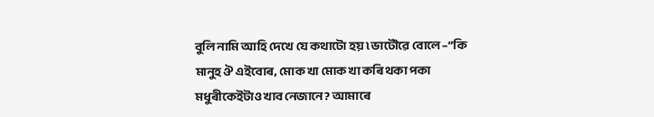বুলি নামি আহি দেখে যে কথাটো হয় ৷ ভাটৌৱে বোলে –“কি মানুহ ঔ এইবোৰ, মোক খা মোক খা কৰি থকা পকা মধুৰীকেইটাও খাব নেজানে ? আমাৰে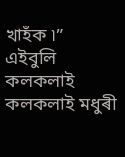খাহঁক ৷” এইবুলি কলকলাই কলকলাই মধুৰী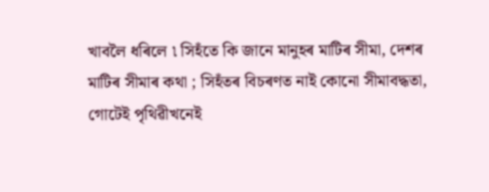খাবলৈ ধৰিলে ৷ সিহঁতে কি জানে মানুহৰ মাটিৰ সীমা, দেশৰ মাটিৰ সীমাৰ কথা ; সিহঁতৰ বিচৰণত নাই কোনো সীমাবদ্ধতা, গোটেই পৃথিৱীখনেই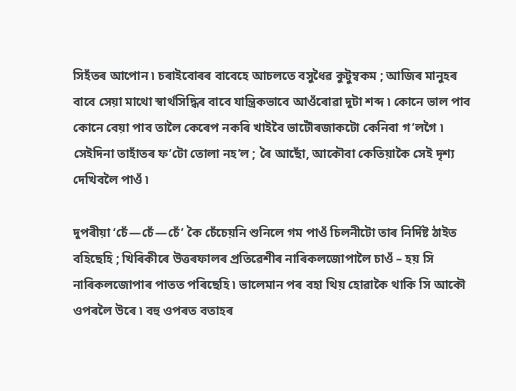সিহঁতৰ আপোন ৷ চৰাইবোৰৰ বাবেহে আচলতে বসুধৈৱ কুটুম্বকম ; আজিৰ মানুহৰ বাবে সেয়া মাথো স্বাৰ্থসিদ্ধিৰ বাবে যান্ত্ৰিকভাবে আওঁৰোৱা দুটা শব্দ ৷ কোনে ভাল পাব কোনে বেয়া পাব তালৈ কেৰেপ নকৰি খাইবৈ ভাটৌৰজাকটো কেনিবা গ’লগৈ ৷ সেইদিনা তাহাঁতৰ ফ’টো তোলা নহ’ল ; ৰৈ আছোঁ, আকৌবা কেতিয়াকৈ সেই দৃশ্য দেখিবলৈ পাওঁ ৷

দুপৰীয়া ‘চেঁ—চেঁ—চেঁ’ কৈ চেঁচেয়নি শুনিলে গম পাওঁ চিলনীটো তাৰ নিৰ্দিষ্ট ঠাইত বহিছেহি ; খিৰিকীৰে উত্তৰফালৰ প্ৰতিৱেশীৰ নাৰিকলজোপালৈ চাওঁ – হয় সি নাৰিকলজোপাৰ পাতত পৰিছেহি ৷ ভালেমান পৰ বহা থিয় হোৱাকৈ থাকি সি আকৌ ওপৰলৈ উৰে ৷ বহু ওপৰত বতাহৰ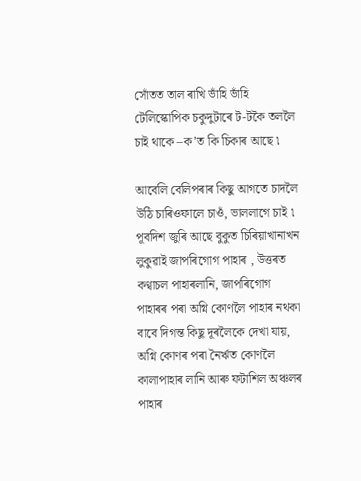সোঁতত তাল ৰাখি ভাঁহি ভাঁহি টেলিস্কোপিক চকুদুটাৰে ট-টকৈ তললৈ চাই থাকে –ক’ত কি চিকাৰ আছে ৷

আবেলি বেলিপৰাৰ কিছু আগতে চাদলৈ উঠি চাৰিওফালে চাওঁ, ভাললাগে চাই ৷ পূবদিশ জুৰি আছে বুকুত চিৰিয়াখানাখন লুকুৱাই জাপৰিগোগ পাহাৰ , উত্তৰত কণ্বাচল পাহাৰলানি, জাপৰিগোগ পাহাৰৰ পৰা অগ্নি কোণলৈ পাহাৰ নথকা বাবে দিগন্ত কিছু দূৰলৈকে দেখা যায়, অগ্নি কোণৰ পৰা নৈৰ্ঋত কোণলৈ কালাপাহাৰ লানি আৰু ফটাশিল অঞ্চলৰ পাহাৰ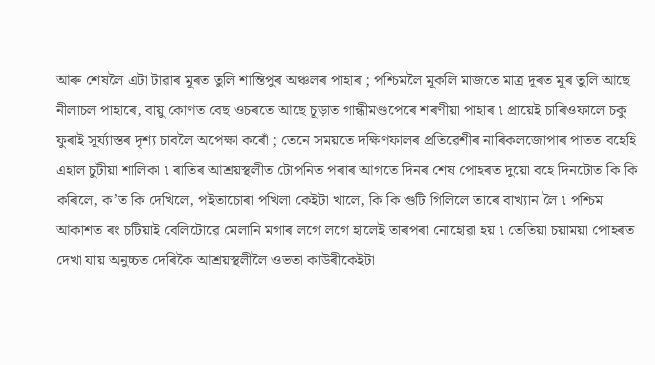আৰু শেষলৈ এটা টাৱাৰ মূৰত তুলি শান্তিপুৰ অঞ্চলৰ পাহাৰ ; পশ্চিমলৈ মূকলি মাজতে মাত্ৰ দূৰত মূৰ তুলি আছে নীলাচল পাহাৰে, বায়ু কোণত বেছ ওচৰতে আছে চূড়াত গান্ধীমণ্ডপেৰে শৰণীয়া পাহাৰ ৷ প্ৰায়েই চাৰিওফালে চকু ফুৰাই সূৰ্য্যাস্তৰ দৃশ্য চাবলৈ অপেক্ষা কৰোঁ ; তেনে সময়তে দক্ষিণফালৰ প্ৰতিৱেশীৰ নাৰিকলজোপাৰ পাতত বহেহি এহাল চুটীয়া শালিকা ৷ ৰাতিৰ আশ্ৰয়স্থলীত টোপনিত পৰাৰ আগতে দিনৰ শেষ পোহৰত দুয়ো বহে দিনটোত কি কি কৰিলে, ক’ত কি দেখিলে, পইতাচোৰা পখিলা কেইটা খালে, কি কি গুটি গিলিলে তাৰে বাখ্যান লৈ ৷ পশ্চিম আকাশত ৰং চটিয়াই বেলিটোৱে মেলানি মগাৰ লগে লগে হালেই তাৰপৰা নোহোৱা হয় ৷ তেতিয়া চয়াময়া পোহৰত দেখা যায় অনুচ্চত দেৰিকৈ আশ্ৰয়স্থলীলৈ ওভতা কাউৰীকেইটা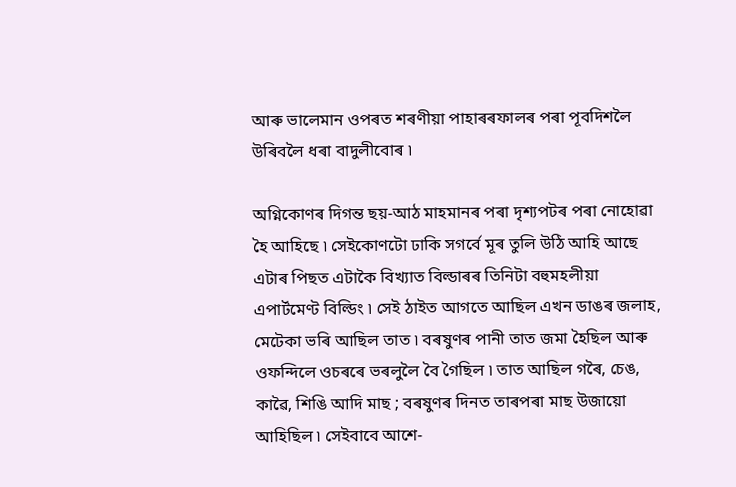আৰু ভালেমান ওপৰত শৰণীয়া পাহাৰৰফালৰ পৰা পূবদিশলৈ উৰিবলৈ ধৰা বাদুলীবোৰ ৷

অগ্নিকোণৰ দিগন্ত ছয়-আঠ মাহমানৰ পৰা দৃশ্যপটৰ পৰা নোহোৱা হৈ আহিছে ৷ সেইকোণটো ঢাকি সগৰ্বে মূৰ তুলি উঠি আহি আছে এটাৰ পিছত এটাকৈ বিখ্যাত বিল্ডাৰৰ তিনিটা বহুমহলীয়া এপাৰ্টমেণ্ট বিল্ডিং ৷ সেই ঠাইত আগতে আছিল এখন ডাঙৰ জলাহ, মেটেকা ভৰি আছিল তাত ৷ বৰষুণৰ পানী তাত জমা হৈছিল আৰু ওফন্দিলে ওচৰৰে ভৰলুলৈ বৈ গৈছিল ৷ তাত আছিল গৰৈ, চেঙ, কাৱৈ, শিঙি আদি মাছ ; বৰষুণৰ দিনত তাৰপৰা মাছ উজায়ো আহিছিল ৷ সেইবাবে আশে-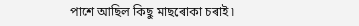পাশে আছিল কিছু মাছৰোকা চৰাই ৷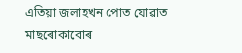এতিয়া জলাহখন পোত যোৱাত মাছৰোকাবোৰ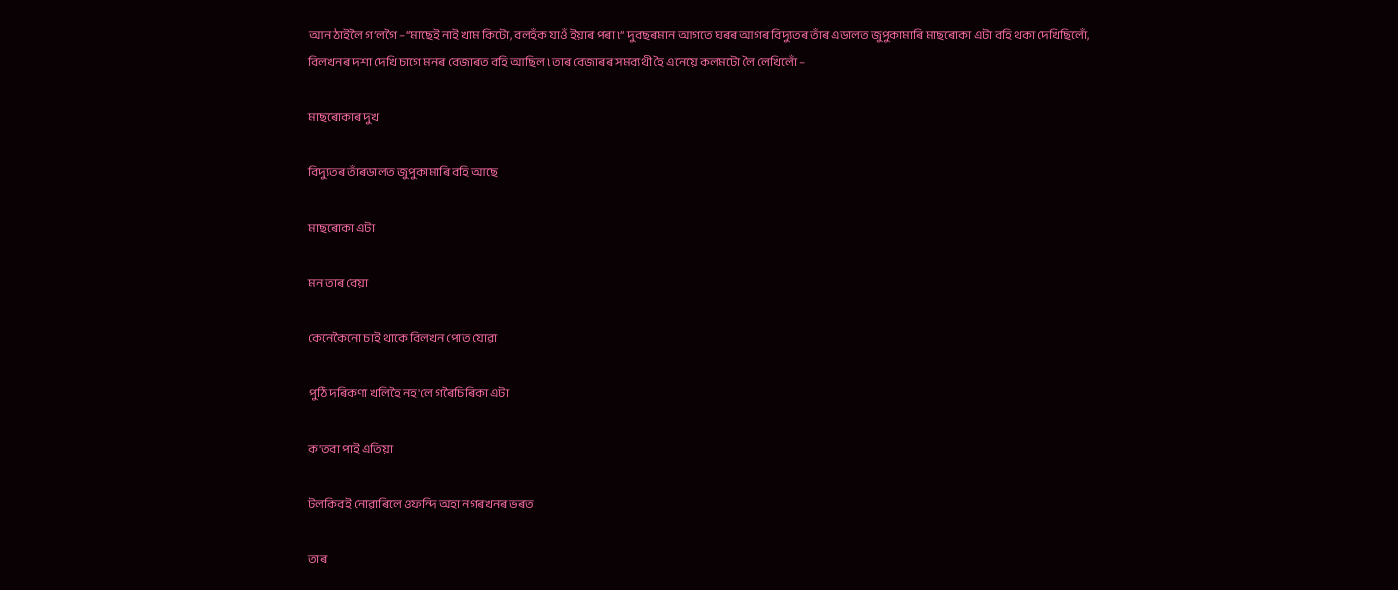আন ঠাইলৈ গ’লগৈ –“মাছেই নাই খাম কিটো, বলহঁক যাওঁ ইয়াৰ পৰা ৷” দুবছৰমান আগতে ঘৰৰ আগৰ বিদ্যুতৰ তাঁৰ এডালত জুপুকামাৰি মাছৰোকা এটা বহি থকা দেখিছিলোঁ, বিলখনৰ দশা দেখি চাগে মনৰ বেজাৰত বহি আছিল ৷ তাৰ বেজাৰৰ সমব্যথী হৈ এনেয়ে কলমটো লৈ লেখিলোঁ –

মাছৰোকাৰ দুখ

বিদ্যুতৰ তাঁৰডালত জুপুকামাৰি বহি আছে

মাছৰোকা এটা

মন তাৰ বেয়া

কেনেকৈনো চাই থাকে বিলখন পোত যোৱা

পুঠি দৰিকণা খলিহৈ নহ'লে গৰৈচিৰিকা এটা

ক'তবা পাই এতিয়া

টলকিবই নোৱাৰিলে ওফন্দি অহা নগৰখনৰ ভৰত

তাৰ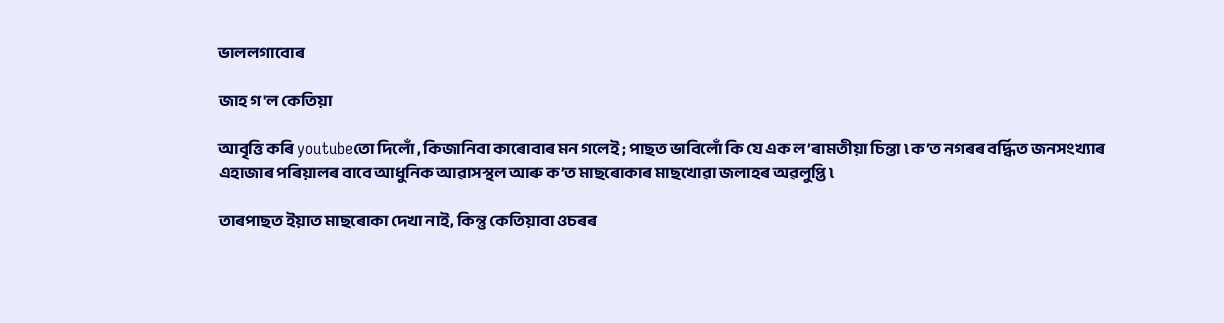ভাললগাবোৰ

জাহ গ'ল কেতিয়া

আবৃত্তি কৰি youtubeতো দিলোঁ , কিজানিবা কাৰোবাৰ মন গলেই ; পাছত ভাবিলোঁ কি যে এক ল’ৰামতীয়া চিন্তা ৷ ক’ত নগৰৰ বৰ্দ্ধিত জনসংখ্যাৰ এহাজাৰ পৰিয়ালৰ বাবে আধুনিক আৱাসস্থল আৰু ক’ত মাছৰোকাৰ মাছখোৱা জলাহৰ অৱলুপ্তি ৷

তাৰপাছত ইয়াত মাছৰোকা দেখা নাই, কিন্তু কেতিয়াবা ওচৰৰ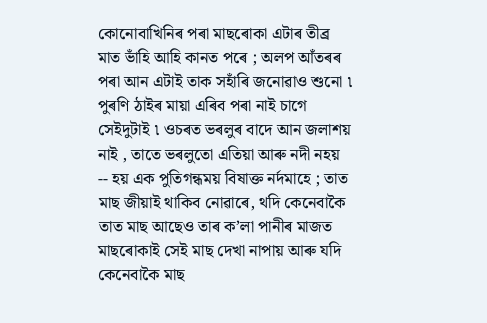কোনোবাখিনিৰ পৰা মাছৰোকা এটাৰ তীব্ৰ মাত ভাঁহি আহি কানত পৰে ; অলপ আঁতৰৰ পৰা আন এটাই তাক সহাঁৰি জনোৱাও শুনো ৷ পুৰণি ঠাইৰ মায়া এৰিব পৰা নাই চাগে সেইদুটাই ৷ ওচৰত ভৰলুৰ বাদে আন জলাশয় নাই , তাতে ভৰলুতো এতিয়া আৰু নদী নহয় -- হয় এক পুতিগন্ধময় বিষাক্ত নৰ্দমাহে ; তাত মাছ জীয়াই থাকিব নোৱাৰে, থদি কেনেবাকৈ তাত মাছ আছেও তাৰ ক’লা পানীৰ মাজত মাছৰোকাই সেই মাছ দেখা নাপায় আৰু যদি কেনেবাকৈ মাছ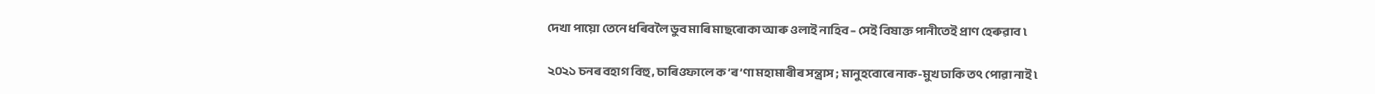দেখা পায়ো তেনে ধৰিবলৈ ডুব মাৰি মাছৰোকা আৰু ওলাই নাহিব – সেই বিষাক্ত পানীতেই প্ৰাণ হেৰুৱাব ৷

২০২১ চনৰ বহাগ বিহু, চাৰিওফালে ক’ৰ’ণা মহামাৰীৰ সন্ত্ৰাস ; মানুহবোৰে নাক-মুখ ঢাকি তৎ পোৱা নাই ৷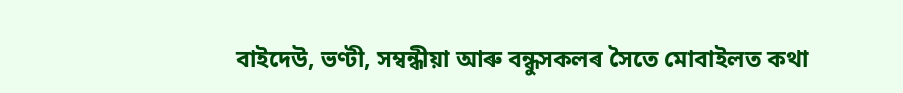বাইদেউ, ভণ্টী, সম্বন্ধীয়া আৰু বন্ধুসকলৰ সৈতে মোবাইলত কথা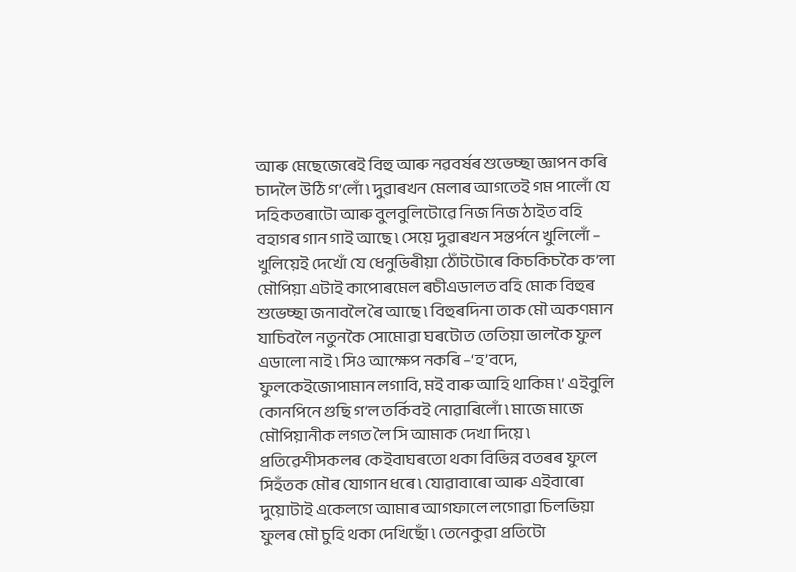আৰু মেছেজেৰেই বিহু আৰু নৱবৰ্ষৰ শুভেচ্ছা জ্ঞাপন কৰি চাদলৈ উঠি গ’লোঁ ৷ দুৱাৰখন মেলাৰ আগতেই গম পালোঁ যে দহিকতৰাটো আৰু বুলবুলিটোৱে নিজ নিজ ঠাইত বহি বহাগৰ গান গাই আছে ৷ সেয়ে দুৱাৰখন সন্তৰ্পনে খুলিলোঁ – খুলিয়েই দেখোঁ যে ধেনুভিৰীয়া ঠোঁটটোৰে কিচকিচকৈ ক’লা মৌপিয়া এটাই কাপোৰমেল ৰচীএডালত বহি মোক বিহুৰ শুভেচ্ছা জনাবলৈ ৰৈ আছে ৷ বিহুৰদিনা তাক মৌ অকণমান যাচিবলৈ নতুনকৈ সোমোৱা ঘৰটোত তেতিয়া ভালকৈ ফুল এডালো নাই ৷ সিও আক্ষেপ নকৰি –‘হ’বদে, ফুলকেইজোপামান লগাবি, মই বাৰু আহি থাকিম ৷’ এইবুলি কোনপিনে গুছি গ’ল তৰ্কিবই নোৱাৰিলোঁ ৷ মাজে মাজে মৌপিয়ানীক লগত লৈ সি আমাক দেখা দিয়ে ৷ প্ৰতিৱেশীসকলৰ কেইবাঘৰতো থকা বিভিন্ন বতৰৰ ফুলে সিহঁতক মৌৰ যোগান ধৰে ৷ যোৱাবাৰো আৰু এইবাৰো দুয়োটাই একেলগে আমাৰ আগফালে লগোৱা চিলভিয়া ফুলৰ মৌ চুহি থকা দেখিছোঁ ৷ তেনেকুৱা প্ৰতিটো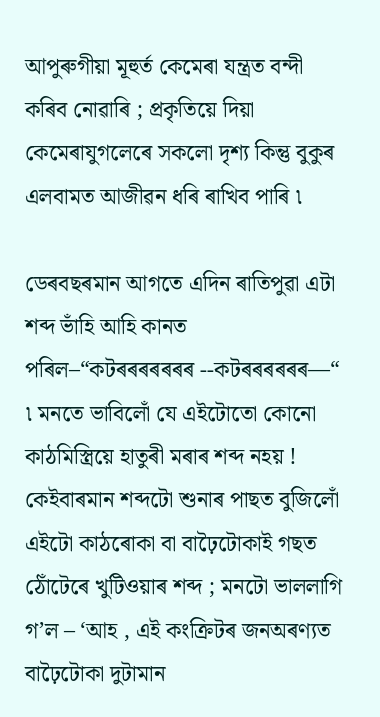আপুৰুগীয়া মূহুৰ্ত কেমেৰা যন্ত্ৰত বন্দী কৰিব নোৱাৰি ; প্ৰকৃতিয়ে দিয়া কেমেৰাযুগলেৰে সকলো দৃশ্য কিন্তু বুকুৰ এলবামত আজীৱন ধৰি ৰাখিব পাৰি ৷

ডেৰবছৰমান আগতে এদিন ৰাতিপুৱা এটা শব্দ ভাঁহি আহি কানত পৰিল–“কটৰৰৰৰৰৰৰ --কটৰৰৰৰৰৰ—“ ৷ মনতে ভাবিলোঁ যে এইটোতো কোনো কাঠমিস্ত্ৰিয়ে হাতুৰী মৰাৰ শব্দ নহয় ! কেইবাৰমান শব্দটো শুনাৰ পাছত বুজিলোঁ এইটো কাঠৰোকা বা বাঢ়ৈটোকাই গছত ঠোঁটেৰে খুটিওয়াৰ শব্দ ; মনটো ভাললাগি গ’ল – ‘আহ , এই কংক্ৰিটৰ জনঅৰণ্যত বাঢ়ৈটোকা দুটামান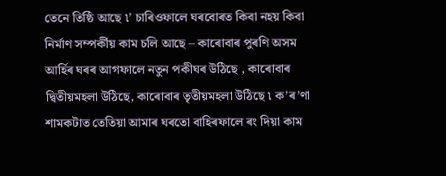তেনে তিষ্ঠি আছে ৷’ চাৰিওফালে ঘৰবোৰত কিবা নহয় কিবা নিৰ্মাণ সম্পৰ্কীয় কাম চলি আছে – কাৰোবাৰ পুৰণি অসম আৰ্হিৰ ঘৰৰ আগফালে নতুন পকীঘৰ উঠিছে , কাৰোবাৰ দ্বিতীয়মহলা উঠিছে, কাৰোবাৰ তৃতীয়মহলা উঠিছে ৷ ক’ৰ’ণা শামকটাত তেতিয়া আমাৰ ঘৰতো বাহিৰফালে ৰং দিয়া কাম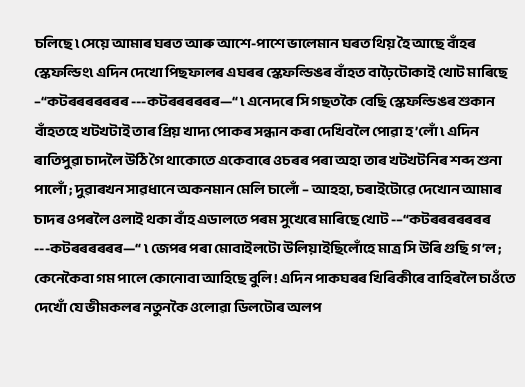চলিছে ৷ সেয়ে আমাৰ ঘৰত আৰু আশে-পাশে ভালেমান ঘৰত থিয় হৈ আছে বাঁহৰ স্কেফল্ডিং৷ এদিন দেখো পিছফালৰ এঘৰৰ স্কেফল্ডিঙৰ বাঁহত বাঢ়ৈটোকাই খোট মাৰিছে –“কটৰৰৰৰৰৰৰ ---কটৰৰৰৰৰৰ—“ ৷ এনেদৰে সি গছতকৈ বেছি স্কেফল্ডিঙৰ শুকান বাঁহতহে খটখটাই তাৰ প্ৰিয় খাদ্য পোকৰ সন্ধান কৰা দেখিবলৈ পোৱা হ’লোঁ ৷ এদিন ৰাতিপুৱা চাদলৈ উঠি গৈ থাকোতে একেবাৰে ওচৰৰ পৰা অহা তাৰ খটখটনিৰ শব্দ শুনা পালোঁ ; দুৱাৰখন সাৱধানে অকনমান মেলি চালোঁ – আহহা, চৰাইটোৱে দেখোন আমাৰ চাদৰ ওপৰলৈ ওলাই থকা বাঁহ এডালতে পৰম সুখেৰে মাৰিছে খোট -–“কটৰৰৰৰৰৰৰ ---কটৰৰৰৰৰৰ—“ ৷ জেপৰ পৰা মোবাইলটো উলিয়াইছিলোঁহে মাত্ৰ সি উৰি গুছি গ’ল ; কেনেকৈবা গম পালে কোনোবা আহিছে বুলি ! এদিন পাকঘৰৰ খিৰিকীৰে বাহিৰলৈ চাওঁতে দেখোঁ যে ভীমকলৰ নতুনকৈ ওলোৱা ডিলটোৰ অলপ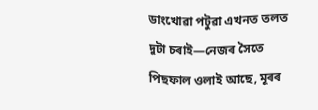ডাংখোৱা পটুৱা এখনত তলত দুটা চৰাই—নেজৰ সৈতে পিছফাল ওলাই আছে, মূৰৰ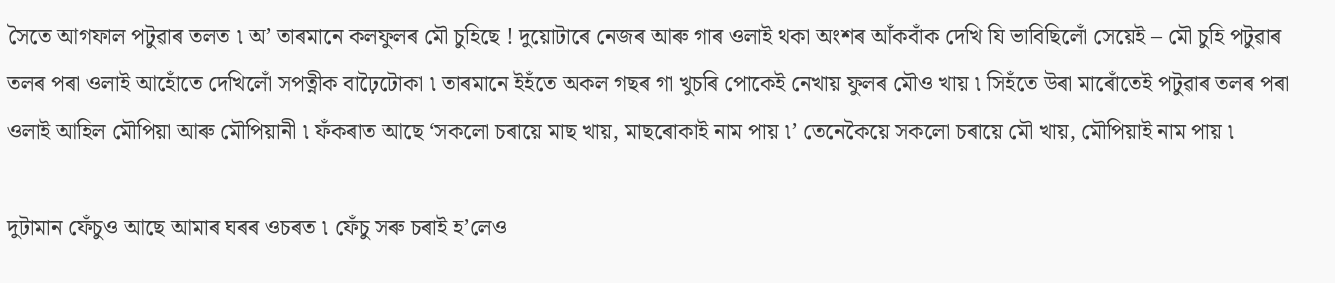সৈতে আগফাল পটুৱাৰ তলত ৷ অ’ তাৰমানে কলফুলৰ মৌ চুহিছে ! দুয়োটাৰে নেজৰ আৰু গাৰ ওলাই থকা অংশৰ আঁকবাঁক দেখি যি ভাবিছিলোঁ সেয়েই – মৌ চুহি পটুৱাৰ তলৰ পৰা ওলাই আহোঁতে দেখিলোঁ সপত্নীক বাঢ়ৈটোকা ৷ তাৰমানে ইহঁতে অকল গছৰ গা খুচৰি পোকেই নেখায় ফুলৰ মৌও খায় ৷ সিহঁতে উৰা মাৰোঁতেই পটুৱাৰ তলৰ পৰা ওলাই আহিল মৌপিয়া আৰু মৌপিয়ানী ৷ ফঁকৰাত আছে ‘সকলো চৰায়ে মাছ খায়, মাছৰোকাই নাম পায় ৷’ তেনেকৈয়ে সকলো চৰায়ে মৌ খায়, মৌপিয়াই নাম পায় ৷

দুটামান ফেঁচুও আছে আমাৰ ঘৰৰ ওচৰত ৷ ফেঁচু সৰু চৰাই হ’লেও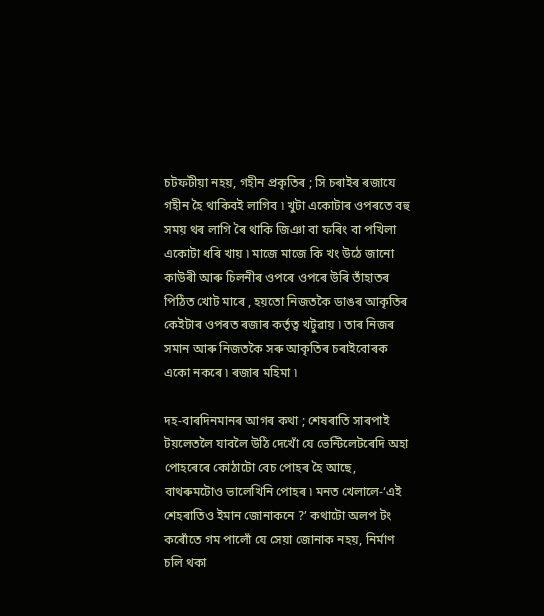চটফটীয়া নহয়, গহীন প্ৰকৃতিৰ ; সি চৰাইৰ ৰজাযে গহীন হৈ থাকিবই লাগিব ৷ খুটা একোটাৰ ওপৰতে বহু সময় থৰ লাগি ৰৈ থাকি জিঞা বা ফৰিং বা পখিলা একোটা ধৰি খায় ৷ মাজে মাজে কি খং উঠে জানো কাউৰী আৰু চিলনীৰ ওপৰে ওপৰে উৰি তাঁহাতৰ পিঠিত খোট মাৰে , হয়তো নিজতকৈ ডাঙৰ আকৃতিৰ কেইটাৰ ওপৰত ৰজাৰ কৰ্তৃত্ব খটুৱায় ৷ তাৰ নিজৰ সমান আৰু নিজতকৈ সৰু আকৃতিৰ চৰাইবোৰক একো নকৰে ৷ ৰজাৰ মহিমা ৷

দহ-বাৰদিনমানৰ আগৰ কথা ; শেষৰাতি সাৰপাই টয়লেতলৈ যাবলৈ উঠি দেখোঁ যে ভেন্টিলেটৰেদি অহা পোহৰেৰে কোঠাটো বেচ পোহৰ হৈ আছে, বাথৰুমটোও ভালেখিনি পোহৰ ৷ মনত খেলালে-‘এই শেহৰাতিও ইমান জোনাকনে ?’ কথাটো অলপ টং কৰোঁতে গম পালোঁ যে সেয়া জোনাক নহয়, নিৰ্মাণ চলি থকা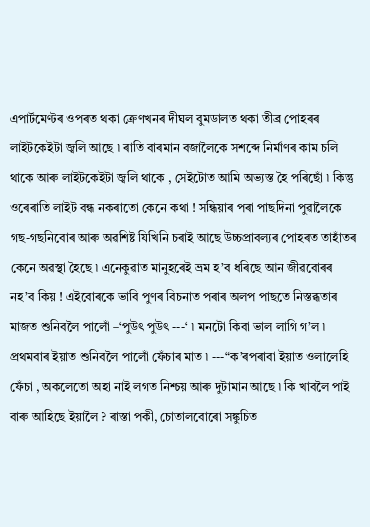এপাৰ্টমেণ্টৰ ওপৰত থকা ক্ৰেণখনৰ দীঘল বুমডালত থকা তীব্ৰ পোহৰৰ লাইটকেইটা জ্বলি আছে ৷ ৰাতি বাৰমান বজালৈকে সশব্দে নিৰ্মাণৰ কাম চলি থাকে আৰু লাইটকেইটা জ্বলি থাকে , সেইটোত আমি অভ্যস্ত হৈ পৰিছোঁ ৷ কিন্তু ওৰেৰাতি লাইট বন্ধ নকৰাতো কেনে কথা ! সন্ধিয়াৰ পৰা পাছদিনা পুৱালৈকে গছ-গছনিবোৰ আৰু অৱশিষ্ট যিখিনি চৰাই আছে উচ্চপ্ৰাবল্যৰ পোহৰত তাহাঁতৰ কেনে অৱস্থা হৈছে ৷ এনেকুৱাত মানুহৰেই ভ্ৰম হ’ব ধৰিছে আন জীৱবোৰৰ নহ’ব কিয় ! এইবোৰকে ভাবি পুণৰ বিচনাত পৰাৰ অলপ পাছতে নিস্তব্ধতাৰ মাজত শুনিবলৈ পালোঁ –‘পুউৎ পুউৎ ---‘ ৷ মনটো কিবা ভাল লাগি গ’ল ৷ প্ৰথমবাৰ ইয়াত শুনিবলৈ পালোঁ ফেঁচাৰ মাত ৷ ---“ক’ৰপৰাবা ইয়াত ওলালেহি ফেঁচা , অকলেতো অহা নাই লগত নিশ্চয় আৰু দুটামান আছে ৷ কি খাবলৈ পাই বাৰু আহিছে ইয়ালৈ ? ৰাস্তা পকী, চোতালবোৰো সঙ্কুচিত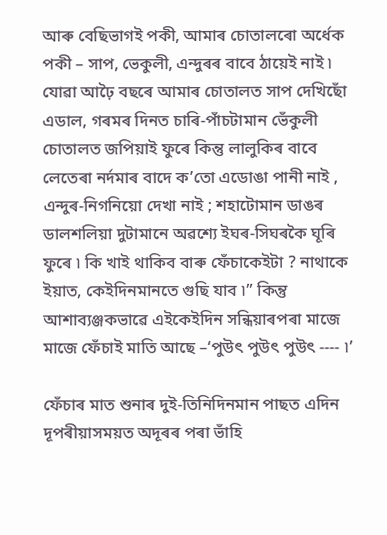আৰু বেছিভাগই পকী, আমাৰ চোতালৰো অৰ্ধেক পকী – সাপ, ভেকুলী, এন্দুৰৰ বাবে ঠায়েই নাই ৷ যোৱা আঢ়ৈ বছৰে আমাৰ চোতালত সাপ দেখিছোঁ এডাল, গৰমৰ দিনত চাৰি-পাঁচটামান ভেঁকুলী চোতালত জপিয়াই ফুৰে কিন্তু লালুকিৰ বাবে লেতেৰা নৰ্দমাৰ বাদে ক’তো এডোঙা পানী নাই , এন্দুৰ-নিগনিয়ো দেখা নাই ; শহাটোমান ডাঙৰ ডালশলিয়া দুটামানে অৱশ্যে ইঘৰ-সিঘৰকৈ ঘূৰি ফুৰে ৷ কি খাই থাকিব বাৰু ফেঁচাকেইটা ? নাথাকে ইয়াত, কেইদিনমানতে গুছি যাব ৷” কিন্তু আশাব্যঞ্জকভাৱে এইকেইদিন সন্ধিয়াৰপৰা মাজে মাজে ফেঁচাই মাতি আছে –‘পুউৎ পুউৎ পুউৎ ---- ৷’

ফেঁচাৰ মাত শুনাৰ দুই-তিনিদিনমান পাছত এদিন দূপৰীয়াসময়ত অদূৰৰ পৰা ভাঁহি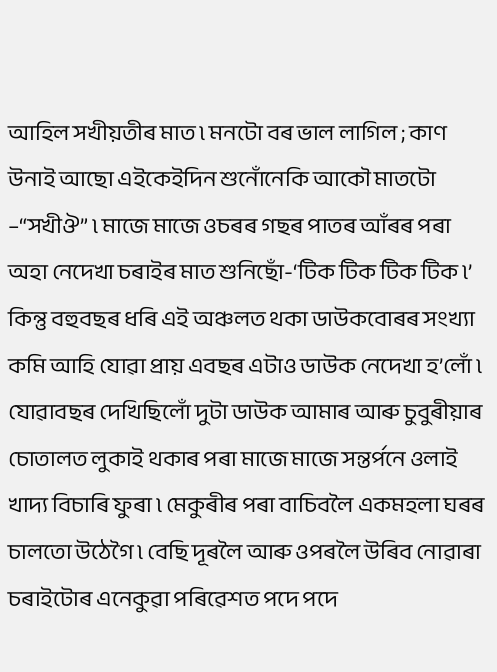আহিল সখীয়তীৰ মাত ৷ মনটো বৰ ভাল লাগিল ; কাণ উনাই আছো এইকেইদিন শুনোঁনেকি আকৌ মাতটো –“সখীঔ” ৷ মাজে মাজে ওচৰৰ গছৰ পাতৰ আঁৰৰ পৰা অহা নেদেখা চৰাইৰ মাত শুনিছোঁ-‘টিক টিক টিক টিক ৷’ কিন্তু বহুবছৰ ধৰি এই অঞ্চলত থকা ডাউকবোৰৰ সংখ্যা কমি আহি যোৱা প্ৰায় এবছৰ এটাও ডাউক নেদেখা হ’লোঁ ৷ যোৱাবছৰ দেখিছিলোঁ দুটা ডাউক আমাৰ আৰু চুবুৰীয়াৰ চোতালত লুকাই থকাৰ পৰা মাজে মাজে সন্তৰ্পনে ওলাই খাদ্য বিচাৰি ফুৰা ৷ মেকুৰীৰ পৰা বাচিবলৈ একমহলা ঘৰৰ চালতো উঠেগৈ ৷ বেছি দূৰলৈ আৰু ওপৰলৈ উৰিব নোৱাৰা চৰাইটোৰ এনেকুৱা পৰিৱেশত পদে পদে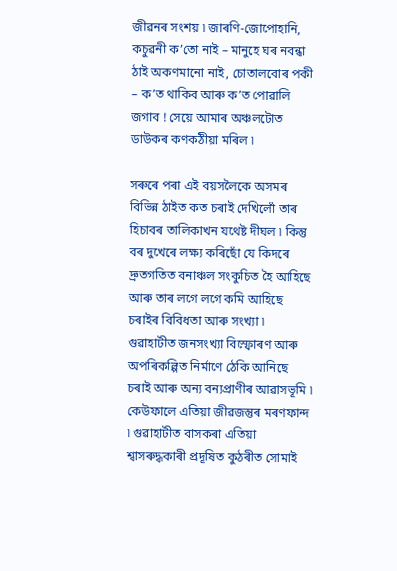জীৱনৰ সংশয় ৷ জাৰণি-জোপোহানি, কচুৱনী ক’তো নাই – মানুহে ঘৰ নবন্ধা ঠাই অকণমানো নাই, চোতালবোৰ পকী – ক’ত থাকিব আৰু ক’ত পোৱালি জগাব ! সেয়ে আমাৰ অঞ্চলটোত ডাউকৰ কণকঠীয়া মৰিল ৷

সৰুৰে পৰা এই বয়সলৈকে অসমৰ বিভিন্ন ঠাইত কত চৰাই দেখিলোঁ তাৰ হিচাবৰ তালিকাখন যথেষ্ট দীঘল ৷ কিন্তু বৰ দুখেৰে লক্ষ্য কৰিছোঁ যে কিদৰে দ্ৰুতগতিত বনাঞ্চল সংকুচিত হৈ আহিছে আৰু তাৰ লগে লগে কমি আহিছে চৰাইৰ বিবিধতা আৰু সংখ্যা ৷ গুৱাহাটীত জনসংখ্যা বিস্ফোৰণ আৰু অপৰিকল্পিত নিৰ্মাণে ঠেকি আনিছে চৰাই আৰু অন্য বন্যপ্ৰাণীৰ আৱাসভূমি ৷ কেউফালে এতিয়া জীৱজন্তুৰ মৰণফান্দ ৷ গুৱাহাটীত বাসকৰা এতিয়া শ্বাসৰুদ্ধকাৰী প্ৰদূষিত কুঠৰীত সোমাই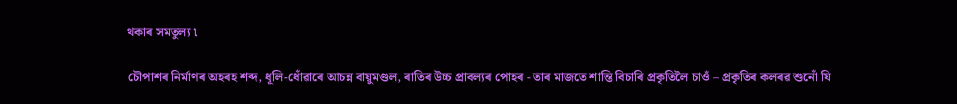থকাৰ সমতুল্য ৷

চৌপাশৰ নিৰ্মাণৰ অহৰহ শব্দ, ধূলি-ধোঁৱাৰে আচন্ন বায়ুমণ্ডল, ৰাতিৰ উচ্চ প্ৰাবল্যৰ পোহৰ - তাৰ মাজতে শান্তি বিচাৰি প্ৰকৃতিলৈ চাওঁ – প্ৰকৃতিৰ কলৰৱ শুনোঁ যি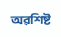অৱশিষ্ট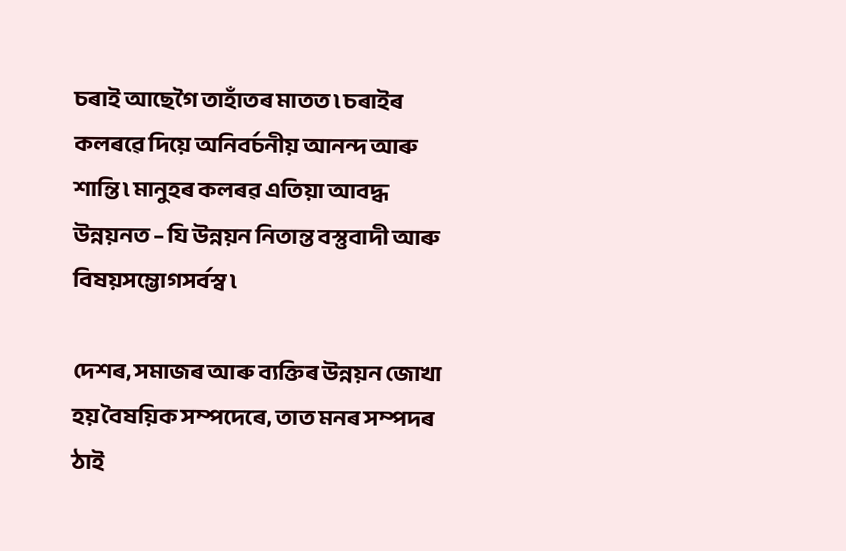চৰাই আছেগৈ তাহাঁতৰ মাতত ৷ চৰাইৰ কলৰৱে দিয়ে অনিবৰ্চনীয় আনন্দ আৰু শান্তি ৷ মানুহৰ কলৰৱ এতিয়া আবদ্ধ উন্নয়নত – যি উন্নয়ন নিতান্ত বস্তুবাদী আৰু বিষয়সম্ভোগসৰ্বস্ব ৷

দেশৰ, সমাজৰ আৰু ব্যক্তিৰ উন্নয়ন জোখা হয় বৈষয়িক সম্পদেৰে, তাত মনৰ সম্পদৰ ঠাই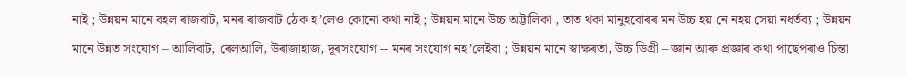নাই ; উন্নয়ন মানে বহল ৰাজবাট, মনৰ ৰাজবাট ঠেক হ’লেও কোনো কথা নাই ; উন্নয়ন মানে উচ্চ অট্টালিকা , তাত থকা মানুহবোৰৰ মন উচ্চ হয় নে নহয় সেয়া নধৰ্তব্য ; উন্নয়ন মানে উন্নত সংযোগ – আলিবাট, ৰেলআলি, উৰাজাহাজ, দূৰসংযোগ -- মনৰ সংযোগ নহ’লেইবা ; উন্নয়ন মানে স্বাক্ষৰতা, উচ্চ ডিগ্ৰী – জ্ঞান আৰু প্ৰজ্ঞাৰ কথা পাছেপৰাও চিন্তা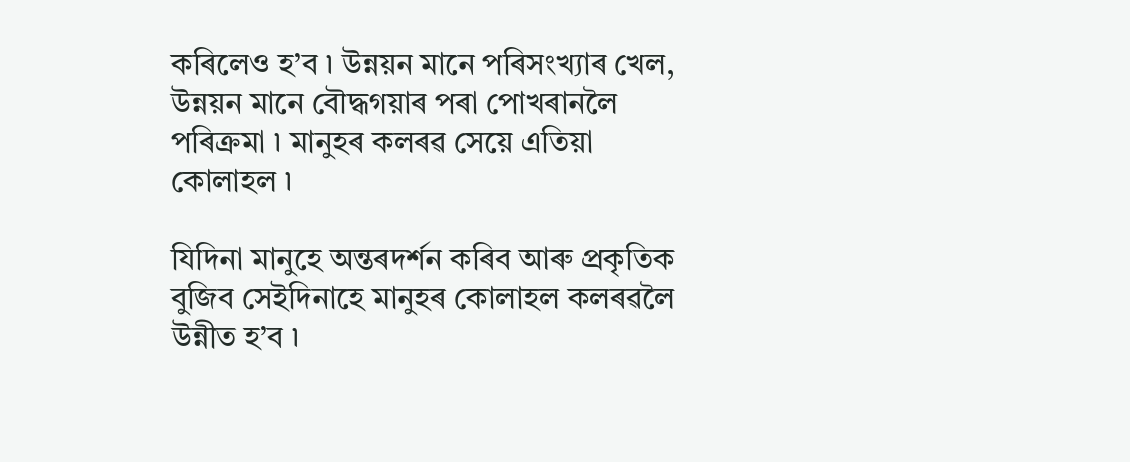কৰিলেও হ’ব ৷ উন্নয়ন মানে পৰিসংখ্যাৰ খেল, উন্নয়ন মানে বৌদ্ধগয়াৰ পৰা পোখৰানলৈ পৰিক্ৰমা ৷ মানুহৰ কলৰৱ সেয়ে এতিয়া কোলাহল ৷

যিদিনা মানুহে অন্তৰদৰ্শন কৰিব আৰু প্ৰকৃতিক বুজিব সেইদিনাহে মানুহৰ কোলাহল কলৰৱলৈ উন্নীত হ’ব ৷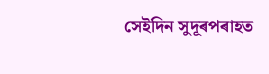সেইদিন সুদূৰপৰাহত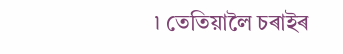৷ তেতিয়ালৈ চৰাইৰ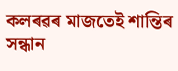কলৰৱৰ মাজতেই শান্তিৰ সন্ধান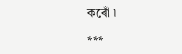কৰোঁ ৷

***